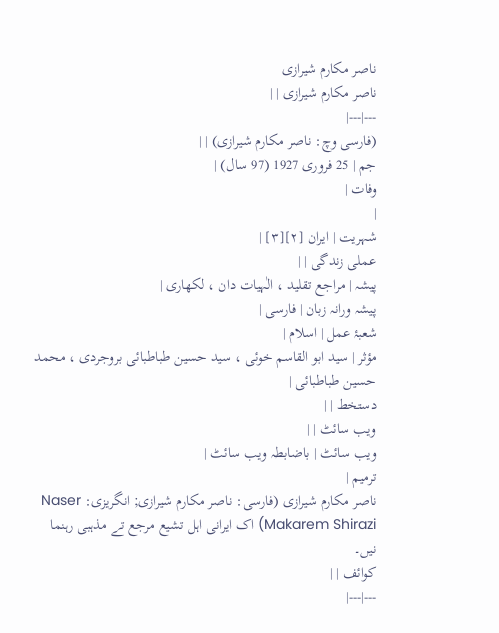ناصر مکارم شیرازی
ناصر مکارم شیرازی | |
---|---|
(فارسی وچ: ناصر مکارم شیرازی) | |
جم | 25 فروری 1927 (97 سال) |
وفات |
|
شہریت | ایران [۲][۳] |
عملی زندگی | |
پیشہ | مراجع تقلید ، الٰہیات دان ، لکھاری |
پیشہ ورانہ زبان | فارسی |
شعبۂ عمل | اسلام |
مؤثر | سید ابو القاسم خوئی ، سید حسین طباطبائی بروجردی ، محمد حسین طباطبائی |
دستخط | |
ویب سائٹ | |
ویب سائٹ | باضابطہ ویب سائٹ |
ترمیم |
ناصر مکارم شیرازی (فارسی: ناصر مکارم شیرازی; انگریزی: Naser Makarem Shirazi) اک ایرانی اہل تشیع مرجع تے مذہبی رہنما نيں۔
کوائف | |
---|---|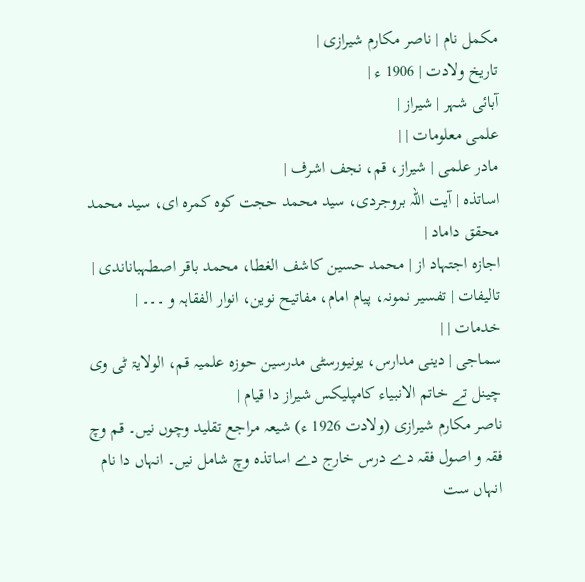مکمل نام | ناصر مکارم شیرازی |
تاریخ ولادت | 1906 ء |
آبائی شہر | شیراز |
علمی معلومات | |
مادر علمی | شیراز، قم، نجف اشرف |
اساتذہ | آیت اللہ بروجردی، سید محمد حجت کوہ کمرہ ای، سید محمد محقق داماد |
اجازہ اجتہاد از | محمد حسین کاشف الغطا، محمد باقر اصطہباناندی |
تالیفات | تفسیر نمونہ، پیام امام، مفاتیح نوین، انوار الفقاہہ و ۔۔۔ |
خدمات | |
سماجی | دینی مدارس، یونیورسٹی مدرسین حوزہ علمیہ قم، الولایۃ ٹی وی چینل تے خاتم الانبیاء کامپلیکس شیراز دا قیام |
ناصر مکارم شیرازی (ولادت 1926 ء) شیعہ مراجع تقلید وچوں نيں۔ قم وچ فقہ و اصول فقہ دے درس خارج دے اساتذہ وچ شامل نيں۔ انہاں دا نام انہاں ست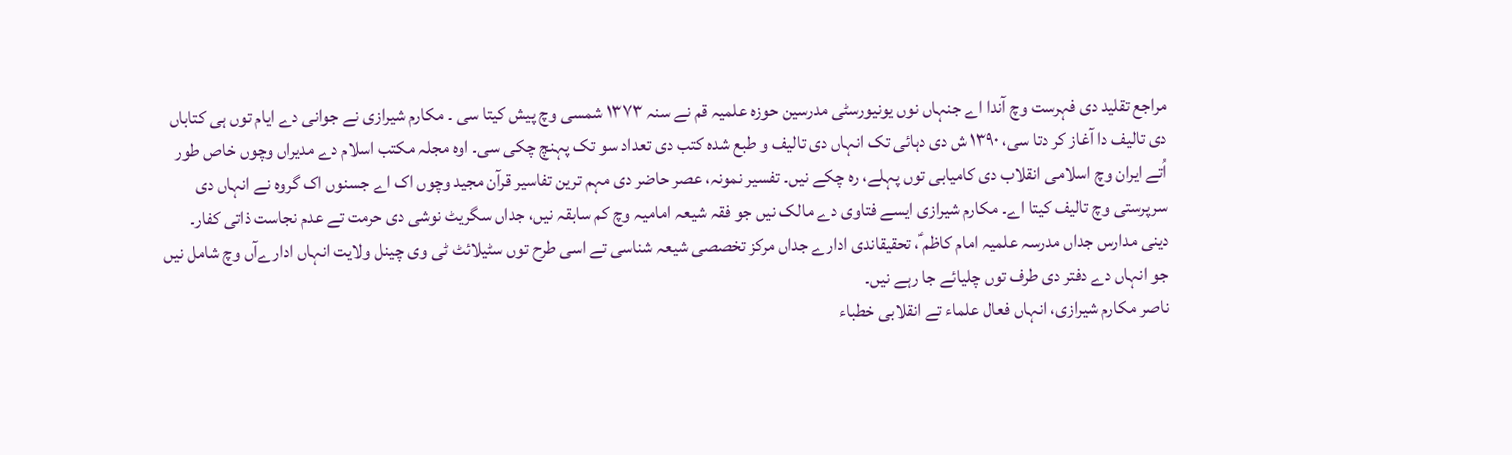مراجع تقلید دی فہرست وچ آندا اے جنہاں نوں یونیورسٹی مدرسین حوزہ علمیہ قم نے سنہ ۱۳۷۳ شمسی وچ پیش کیتا سی ۔ مکارم شیرازی نے جوانی دے ایام توں ہی کتاباں دی تالیف دا آغاز کر دتا سی، ۱۳۹۰ ش دی دہائی تک انہاں دی تالیف و طبع شدہ کتب دی تعداد سو تک پہنچ چکی سی۔ اوہ مجلہ مکتب اسلام دے مدیراں وچوں خاص طور اُتے ایران وچ اسلامی انقلاب دی کامیابی توں پہلے، رہ چکے نيں۔ تفسیر نمونہ، عصر حاضر دی مہم ترین تفاسیر قرآن مجید وچوں اک اے جسنوں اک گروہ نے انہاں دی سرپرستی وچ تالیف کیتا اے۔ مکارم شیرازی ایسے فتاوی دے مالک نيں جو فقہ شیعہ امامیہ وچ کم سابقہ نيں، جداں سگریٹ نوشی دی حرمت تے عدم نجاست ذاتی کفار۔ دینی مدارس جداں مدرسہ علمیہ امام کاظم ؑ، تحقیقاندی ادارے جداں مرکز تخصصی شیعہ شناسی تے اسی طرح توں سٹیلائٹ ٹی وی چینل ولایت انہاں ادارےآں وچ شامل نيں جو انہاں دے دفتر دی طرف توں چلیائے جا رہے نيں۔
ناصر مکارم شیرازی، انہاں فعال علماء تے انقلابی خطباء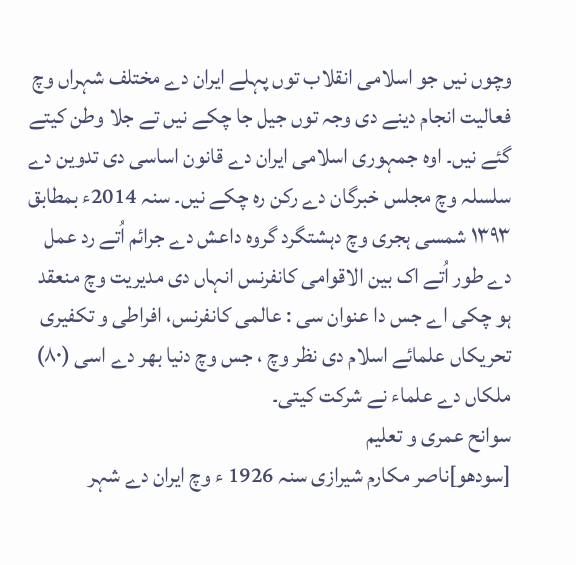وچوں نيں جو اسلامی انقلاب توں پہلے ایران دے مختلف شہراں وچ فعالیت انجام دینے دی وجہ توں جیل جا چکے نيں تے جلا وطن کيتے گئے نيں۔ اوہ جمہوری اسلامی ایران دے قانون اساسی دی تدوین دے سلسلہ وچ مجلس خبرگان دے رکن رہ چکے نيں۔ سنہ 2014ء بمطابق ۱۳۹۳ شمسی ہجری وچ دہشتگرد گروہ داعش دے جرائم اُتے رد عمل دے طور اُتے اک بین الاقوامی کانفرنس انہاں دی مدیریت وچ منعقد ہو چکی اے جس دا عنوان سی : عالمی کانفرنس، افراطی و تکفیری تحریکاں علمائے اسلام دی نظر وچ ، جس وچ دنیا بھر دے اسی (۸۰) ملکاں دے علماء نے شرکت کيتی۔
سوانح عمری و تعلیم
[سودھو]ناصر مکارم شیرازی سنہ 1926 ء وچ ایران دے شہر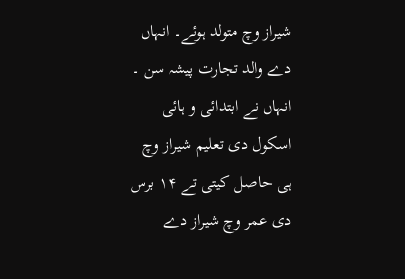شیراز وچ متولد ہوئے۔ انہاں دے والد تجارت پیشہ سن ۔ انہاں نے ابتدائی و ہائی اسکول دی تعلیم شیراز وچ ہی حاصل کيتی تے ۱۴ برس دی عمر وچ شیراز دے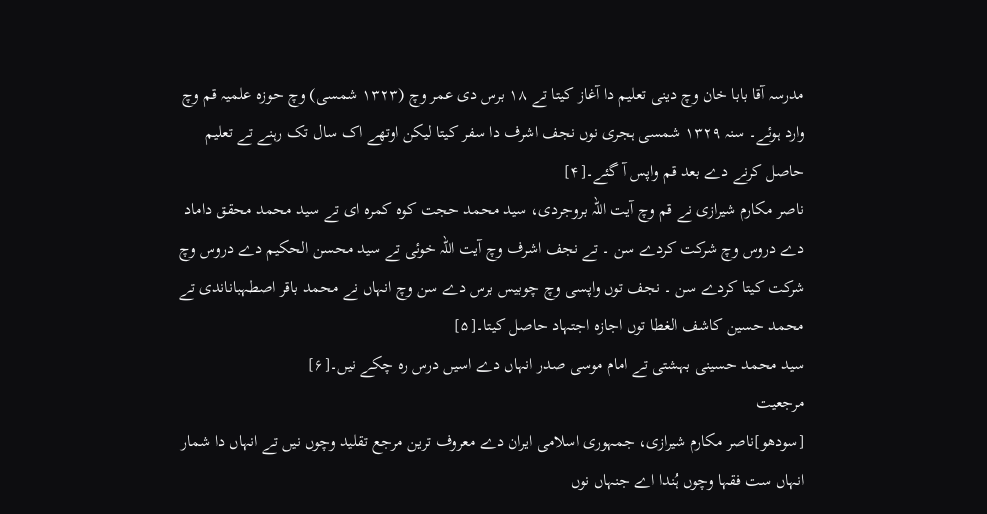مدرسہ آقا بابا خان وچ دینی تعلیم دا آغاز کیتا تے ۱۸ برس دی عمر وچ (۱۳۲۳ شمسی) وچ حوزہ علمیہ قم وچ وارد ہوئے۔ سنہ ۱۳۲۹ شمسی ہجری نوں نجف اشرف دا سفر کیتا لیکن اوتھے اک سال تک رہنے تے تعلیم حاصل کرنے دے بعد قم واپس آ گئے۔[۴]
ناصر مکارم شیرازی نے قم وچ آیت اللہ بروجردی، سید محمد حجت کوہ کمرہ ای تے سید محمد محقق داماد دے دروس وچ شرکت کردے سن ۔ تے نجف اشرف وچ آیت اللہ خوئی تے سید محسن الحکیم دے دروس وچ شرکت کیتا کردے سن ۔ نجف توں واپسی وچ چوبیس برس دے سن وچ انہاں نے محمد باقر اصطہباناندی تے محمد حسین کاشف الغطا توں اجازہ اجتہاد حاصل کیتا۔[۵]
سید محمد حسینی بہشتی تے امام موسی صدر انہاں دے اسيں درس رہ چکے نيں۔[۶]
مرجعیت
[سودھو]ناصر مکارم شیرازی، جمہوری اسلامی ایران دے معروف ترین مرجع تقلید وچوں نيں تے انہاں دا شمار انہاں ست فقہا وچوں ہُندا اے جنہاں نوں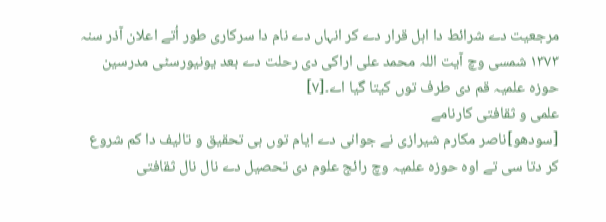مرجعیت دے شرائط دا اہل قرار دے کر انہاں دے نام دا سرکاری طور اُتے اعلان آذر سنہ ۱۳۷۳ شمسی وچ آیت اللہ محمد علی اراکی دی رحلت دے بعد یونیورسٹی مدرسین حوزہ علمیہ قم دی طرف توں کیتا گیا اے۔[۷]
علمی و ثقافتی کارنامے
[سودھو]ناصر مکارم شیرازی نے جوانی دے ایام توں ہی تحقیق و تالیف دا کم شروع کر دتا سی تے اوہ حوزہ علمیہ وچ رائج علوم دی تحصیل دے نال نال ثقافتی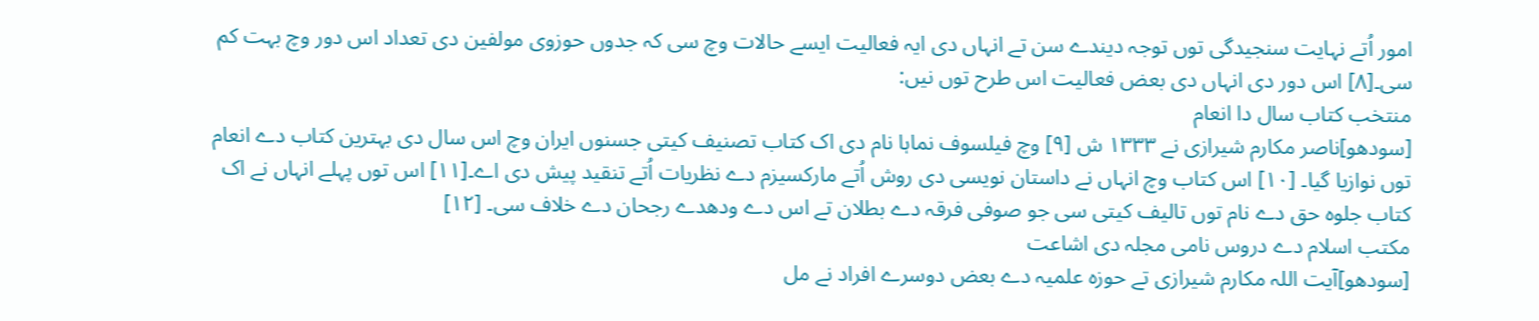امور اُتے نہایت سنجیدگی توں توجہ دیندے سن تے انہاں دی ایہ فعالیت ایسے حالات وچ سی کہ جدوں حوزوی مولفین دی تعداد اس دور وچ بہت کم سی۔[۸] اس دور دی انہاں دی بعض فعالیت اس طرح توں نيں:
منتخب کتاب سال دا انعام
[سودھو]ناصر مکارم شیرازی نے ۱۳۳۳ ش [۹] وچ فیلسوف نماہا نام دی اک کتاب تصنیف کيتی جسنوں ایران وچ اس سال دی بہترین کتاب دے انعام توں نوازیا گیا۔ [۱۰] اس کتاب وچ انہاں نے داستان نویسی دی روش اُتے مارکسیزم دے نظریات اُتے تنقید پیش دی اے۔[۱۱] اس توں پہلے انہاں نے اک کتاب جلوہ حق دے نام توں تالیف کيتی سی جو صوفی فرقہ دے بطلان تے اس دے ودھدے رجحان دے خلاف سی۔ [۱۲]
مکتب اسلام دے دروس نامی مجلہ دی اشاعت
[سودھو]آیت اللہ مکارم شیرازی تے حوزہ علمیہ دے بعض دوسرے افراد نے مل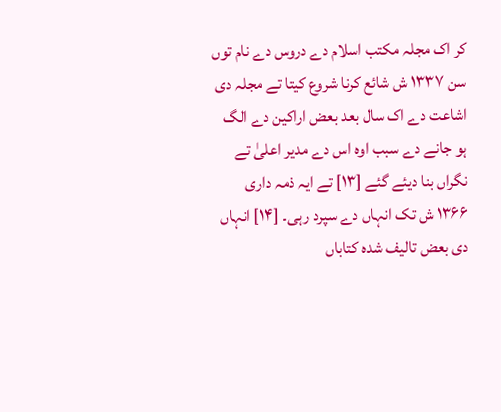کر اک مجلہ مکتب اسلام دے دروس دے نام توں سن ۱۳۳۷ ش شائع کرنا شروع کیتا تے مجلہ دی اشاعت دے اک سال بعد بعض اراکین دے الگ ہو جانے دے سبب اوہ اس دے مدیر اعلیٰ تے نگراں بنا دیئے گئے [۱۳] تے ایہ ذمہ داری ۱۳۶۶ ش تک انہاں دے سپرد رہی۔ [۱۴] انہاں دی بعض تالیف شدہ کتاباں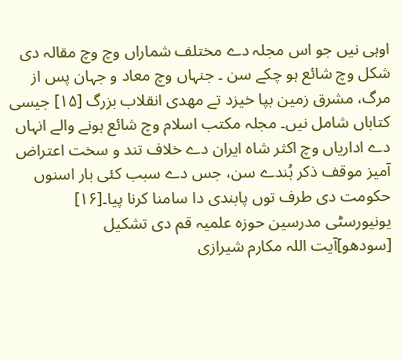اوہی نيں جو اس مجلہ دے مختلف شماراں وچ وچ مقالہ دی شکل وچ شائع ہو چکے سن ۔ جنہاں وچ معاد و جہان پس از مرگ، مشرق زمین بپا خیزد تے مھدی انقلاب بزرگ [۱۵] جیسی کتاباں شامل نيں۔ مجلہ مکتب اسلام وچ شائع ہونے والے انہاں دے اداریاں وچ اکثر شاہ ایران دے خلاف تند و سخت اعتراض آمیز موقف ذکر ہُندے سن، جس دے سبب کئی بار اسنوں حکومت دی طرف توں پابندی دا سامنا کرنا پيا۔[۱۶]
یونیورسٹی مدرسین حوزہ علمیہ قم دی تشکیل
[سودھو]آیت اللہ مکارم شیرازی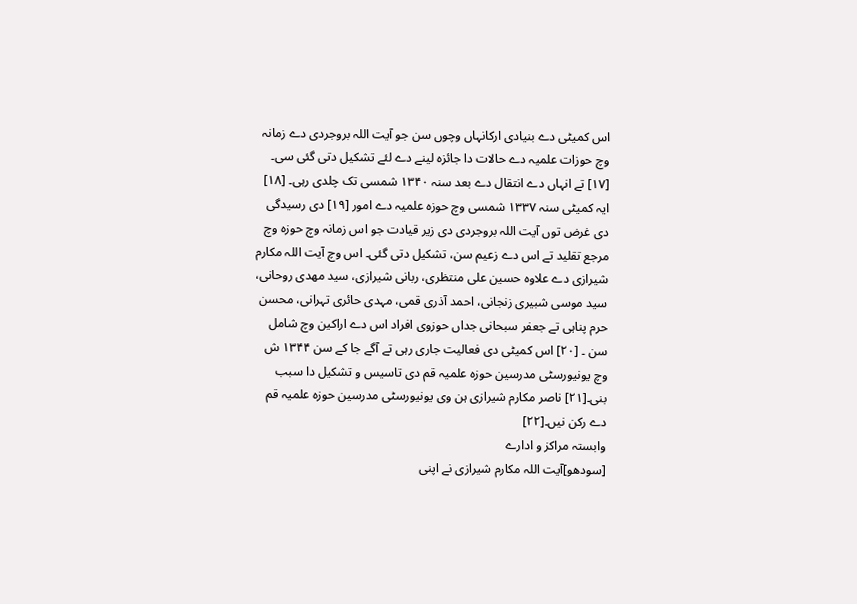اس کمیٹی دے بنیادی ارکانہاں وچوں سن جو آیت اللہ بروجردی دے زمانہ وچ حوزات علمیہ دے حالات دا جائزہ لینے دے لئے تشکیل دتی گئی سی۔ [۱۷] تے انہاں دے انتقال دے بعد سنہ ۱۳۴۰ شمسی تک چلدی رہی۔ [۱۸] ایہ کمیٹی سنہ ۱۳۳۷ شمسی وچ حوزہ علمیہ دے امور [۱۹] دی رسیدگی دی غرض توں آیت اللہ بروجردی دی زیر قیادت جو اس زمانہ وچ حوزہ وچ مرجع تقلید تے اس دے زعیم سن، تشکیل دتی گئی۔ اس وچ آیت اللہ مکارم شیرازی دے علاوہ حسین علی منتظری، ربانی شیرازی، سید مھدی روحانی، سید موسی شبیری زنجانی، احمد آذری قمی، مہدی حائری تہرانی، محسن حرم پناہی تے جعفر سبحانی جداں حوزوی افراد اس دے اراکین وچ شامل سن ۔ [۲۰] اس کمیٹی دی فعالیت جاری رہی تے آگے جا کے سن ۱۳۴۴ ش وچ یونیورسٹی مدرسین حوزہ علمیہ قم دی تاسیس و تشکیل دا سبب بنی۔[۲۱] ناصر مکارم شیرازی ہن وی یونیورسٹی مدرسین حوزہ علمیہ قم دے رکن نيں۔[۲۲]
وابستہ مراکز و ادارے
[سودھو]آیت اللہ مکارم شیرازی نے اپنی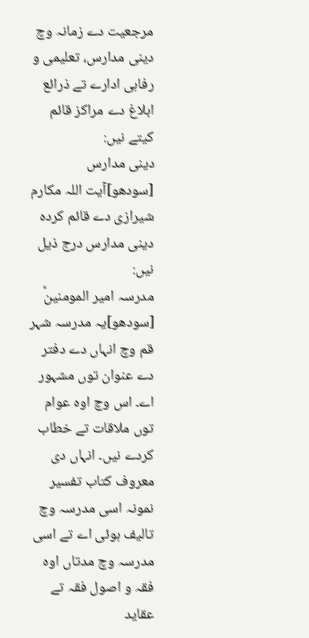مرجعیت دے زمانہ وچ دینی مدارس، تعلیمی و رفاہی ادارے تے ذرائع ابلاغ دے مراکز قائم کيتے نيں:
دینی مدارس
[سودھو]آیت اللہ مکارم شیرازی دے قائم کردہ دینی مدارس درج ذیل نيں:
مدرسہ امیر المومنینؑ
[سودھو]یہ مدرسہ شہر قم وچ انہاں دے دفتر دے عنوان توں مشہور اے۔ اس وچ اوہ عوام توں ملاقات تے خطاب کردے نيں۔ انہاں دی معروف کتاب تفسیر نمونہ اسی مدرسہ وچ تالیف ہوئی اے تے اسی مدرسہ وچ مدتاں اوہ فقہ و اصول فقہ تے عقاید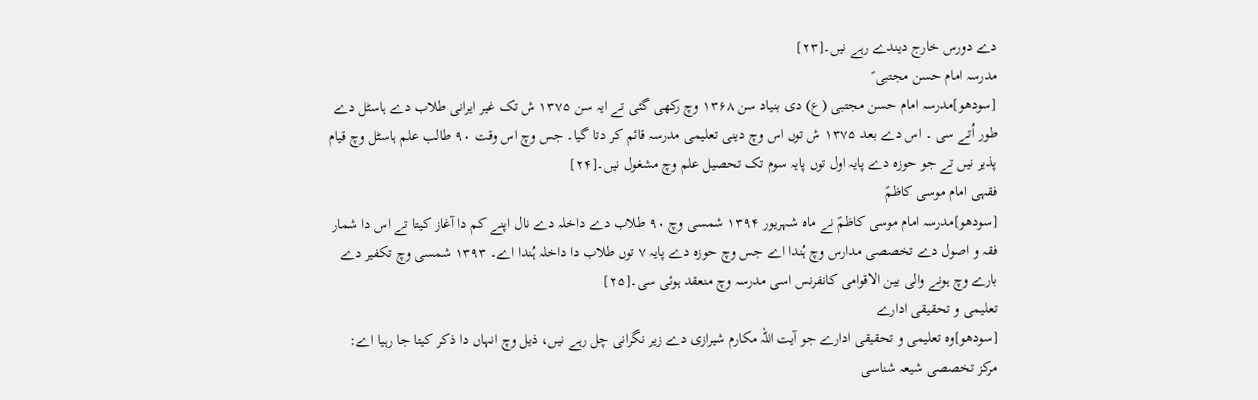دے دورس خارج دیندے رہے نيں۔[۲۳]
مدرسہ امام حسن مجتبی ؑ
[سودھو]مدرسہ امام حسن مجتبی (ع) دی بنیاد سن ۱۳۶۸ وچ رکھی گئی تے ایہ سن ۱۳۷۵ ش تک غیر ایرانی طلاب دے ہاسٹل دے طور اُتے سی ۔ اس دے بعد ۱۳۷۵ ش توں اس وچ دینی تعلیمی مدرسہ قائم کر دتا گیا۔ جس وچ اس وقت ۹۰ طالب علم ہاسٹل وچ قیام پذیر نيں تے جو حوزہ دے پایہ اول توں پایہ سوم تک تحصیل علم وچ مشغول نيں۔[۲۴]
فقہی امام موسی کاظمؑ
[سودھو]مدرسہ امام موسی کاظمؑ نے ماہ شہریور ۱۳۹۴ شمسی وچ ۹۰ طلاب دے داخلہ دے نال اپنے کم دا آغاز کیتا تے اس دا شمار فقہ و اصول دے تخصصی مدارس وچ ہُندا اے جس وچ حوزہ دے پایہ ۷ توں طلاب دا داخلہ ہُندا اے۔ ۱۳۹۳ شمسی وچ تکفیر دے بارے وچ ہونے والی بین الاقوامی کانفرنس اسی مدرسہ وچ منعقد ہوئی سی۔[۲۵]
تعلیمی و تحقیقی ادارے
[سودھو]وہ تعلیمی و تحقیقی ادارے جو آیت اللہ مکارم شیرازی دے زیر نگرانی چل رہے نيں، ذیل وچ انہاں دا ذکر کیتا جا رہیا اے:
مرکز تخصصی شیعہ شناسی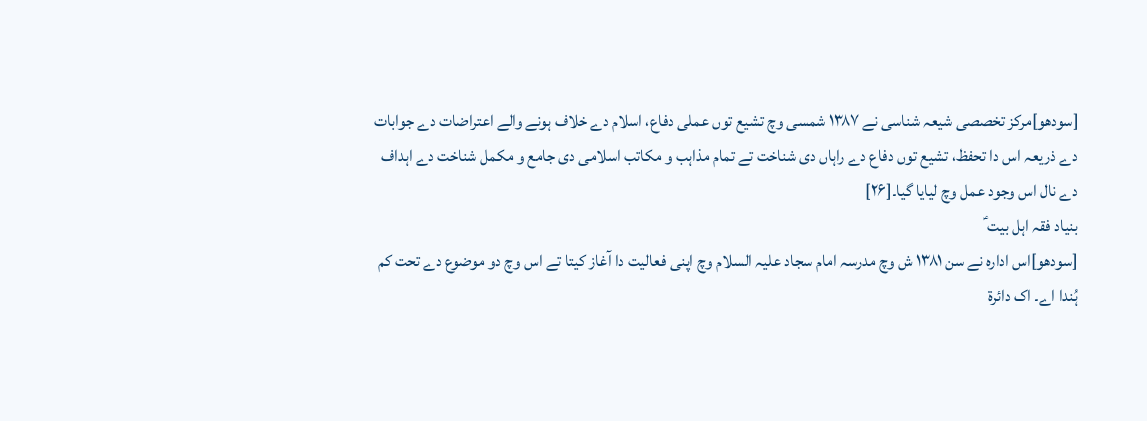[سودھو]مرکز تخصصی شیعہ شناسی نے ۱۳۸۷ شمسی وچ تشیع توں عملی دفاع، اسلام دے خلاف ہونے والے اعتراضات دے جوابات دے ذریعہ اس دا تحفظ، تشیع توں دفاع دے راہاں دی شناخت تے تمام مذاہب و مکاتب اسلامی دی جامع و مکمل شناخت دے اہداف دے نال اس وجود عمل وچ لیایا گیا۔[۲۶]
بنیاد فقہ اہل بیت ؑ
[سودھو]اس ادارہ نے سن ۱۳۸۱ ش وچ مدرسہ امام سجاد علیہ السلام وچ اپنی فعالیت دا آغاز کیتا تے اس وچ دو موضوع دے تحت کم ہُندا اے۔ اک دائرۃ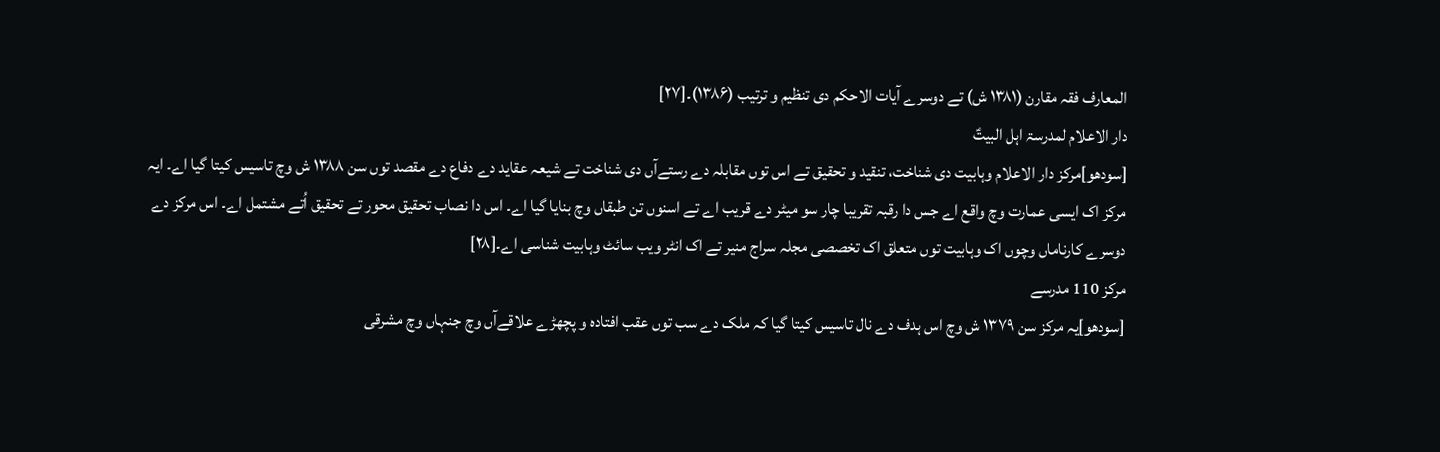المعارف فقہ مقارن (۱۳۸۱ ش) تے دوسرے آیات الاحکم دی تنظیم و ترتیب (۱۳۸۶)۔[۲۷]
دار الاعلام لمدرسۃ اہل البیتؑ
[سودھو]مرکز دار الاعلام وہابیت دی شناخت، تنقید و تحقیق تے اس توں مقابلہ دے رستےآں دی شناخت تے شیعہ عقاید دے دفاع دے مقصد توں سن ۱۳۸۸ ش وچ تاسیس کیتا گیا اے۔ ایہ مرکز اک ایسی عمارت وچ واقع اے جس دا رقبہ تقریبا چار سو میٹر دے قریب اے تے اسنوں تن طبقاں وچ بنایا گیا اے۔ اس دا نصاب تحقیق محور تے تحقیق اُتے مشتمل اے۔ اس مرکز دے دوسرے کارناماں وچوں اک وہابیت توں متعلق اک تخصصی مجلہ سراج منیر تے اک انٹر ویب سائٹ وہابیت شناسی اے۔[۲۸]
مرکز 110 مدرسے
[سودھو]یہ مرکز سن ۱۳۷۹ ش وچ اس ہدف دے نال تاسیس کیتا گیا کہ ملک دے سب توں عقب افتادہ و پچھڑے علاقےآں وچ جنہاں وچ مشرقی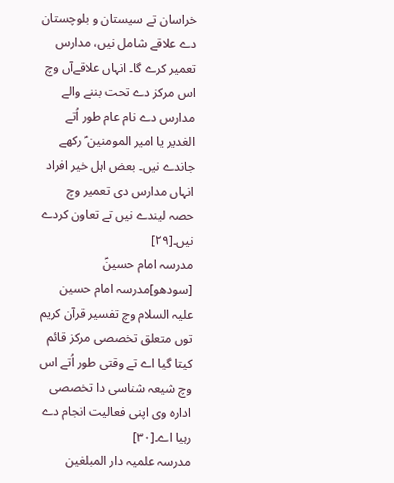خراسان تے سیستان و بلوچستان دے علاقے شامل نيں، مدارس تعمیر کرے گا۔ انہاں علاقےآں وچ اس مرکز دے تحت بننے والے مدارس دے نام عام طور اُتے الغدیر یا امیر المومنین ؑ رکھے جاندے نيں۔ بعض اہل خیر افراد انہاں مدارس دی تعمیر وچ حصہ لیندے نيں تے تعاون کردے نيں۔[۲۹]
مدرسہ امام حسینؑ
[سودھو]مدرسہ امام حسین علیہ السلام وچ تفسیر قرآن کریم توں متعلق تخصصی مرکز قائم کیتا گیا اے تے وقتی طور اُتے اس وچ شیعہ شناسی دا تخصصی ادارہ وی اپنی فعالیت انجام دے رہیا اے۔[۳۰]
مدرسہ علمیہ دار المبلغین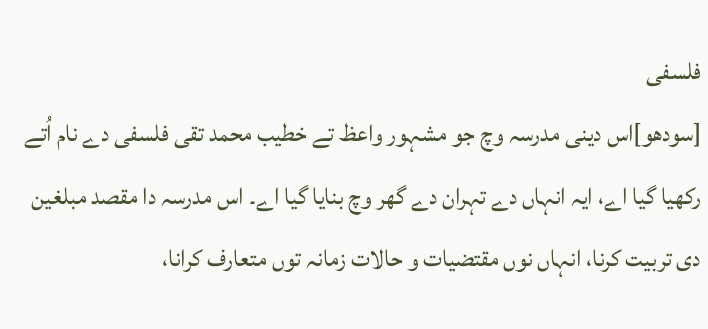فلسفی
[سودھو]اس دینی مدرسہ وچ جو مشہور واعظ تے خطیب محمد تقی فلسفی دے نام اُتے رکھیا گیا اے، ایہ انہاں دے تہران دے گھر وچ بنایا گیا اے۔ اس مدرسہ دا مقصد مبلغین دی تربیت کرنا، انہاں نوں مقتضیات و حالات زمانہ توں متعارف کرانا،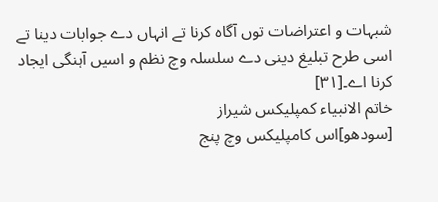شبہات و اعتراضات توں آگاہ کرنا تے انہاں دے جوابات دینا تے اسی طرح تبلیغ دینی دے سلسلہ وچ نظم و اسيں آہنگی ایجاد کرنا اے۔[۳۱]
خاتم الانبیاء کمپلیکس شیراز
[سودھو]اس کامپلیکس وچ پنج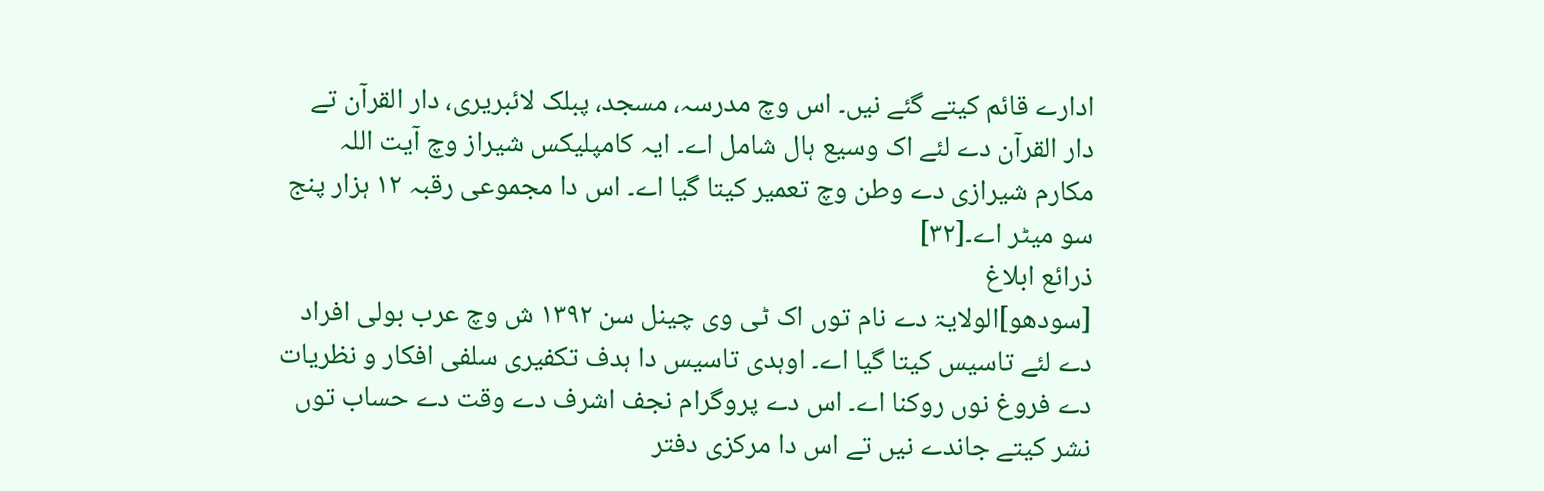ادارے قائم کيتے گئے نيں۔ اس وچ مدرسہ، مسجد، پبلک لائبریری، دار القرآن تے دار القرآن دے لئے اک وسیع ہال شامل اے۔ ایہ کامپلیکس شیراز وچ آیت اللہ مکارم شیرازی دے وطن وچ تعمیر کیتا گیا اے۔ اس دا مجموعی رقبہ ۱۲ ہزار پنج سو میٹر اے۔[۳۲]
ذرائع ابلاغ
[سودھو]الولایۃ دے نام توں اک ٹی وی چینل سن ۱۳۹۲ ش وچ عرب بولی افراد دے لئے تاسیس کیتا گیا اے۔ اوہدی تاسیس دا ہدف تکفیری سلفی افکار و نظریات دے فروغ نوں روکنا اے۔ اس دے پروگرام نجف اشرف دے وقت دے حساب توں نشر کيتے جاندے نيں تے اس دا مرکزی دفتر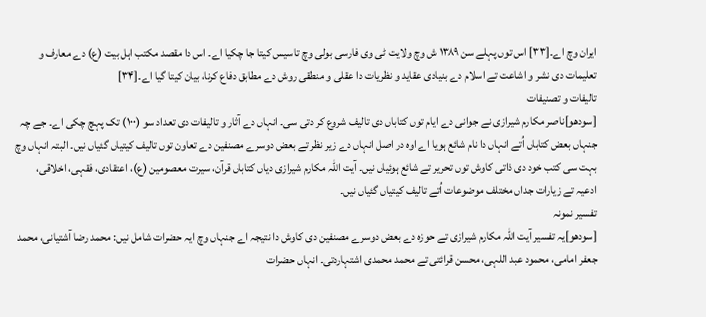ایران وچ اے۔[۳۳] اس توں پہلے سن ۱۳۸۹ ش وچ ولایت ٹی وی فارسی بولی وچ تاسیس کیتا جا چکيا اے۔ اس دا مقصد مکتب اہل بیت (ع) دے معارف و تعلیمات دی نشر و اشاعت تے اسلام دے بنیادی عقاید و نظریات دا عقلی و منطقی روش دے مطابق دفاع کرنا، بیان کیتا گیا اے۔[۳۴]
تالیفات و تصنیفات
[سودھو]ناصر مکارم شیرازی نے جوانی دے ایام توں کتاباں دی تالیف شروع کر دتی سی۔ انہاں دے آثار و تالیفات دی تعداد سو (۱۰۰) تک پہچ چکی اے۔ جے چہ جنہاں بعض کتاباں اُتے انہاں دا نام شائع ہويا اے اوہ در اصل انہاں دے زیر نظر تے بعض دوسرے مصنفین دے تعاون توں تالیف کیتیاں گئیاں نيں۔ البتہ انہاں وچ بہت سی کتب خود دی ذاتی کاوش توں تحریر تے شائع ہوئیاں نيں۔ آیت اللہ مکارم شیرازی دیاں کتاباں قرآن، سیرت معصومین (ع)، اعتقادی، فقہی، اخلاقی، ادعیہ تے زیارات جداں مختلف موضوعات اُتے تالیف کیتیاں گئیاں نيں۔
تفسیر نمونہ
[سودھو]یہ تفسیر آیت اللہ مکارم شیرازی تے حوزہ دے بعض دوسرے مصنفین دی کاوش دا نتیجہ اے جنہاں وچ ایہ حضرات شامل نيں: محمد رضا آشتیانی، محمد جعفر امامی، محمود عبد اللہی، محسن قرائتی تے محمد محمدی اشتہاردتی۔ انہاں حضرات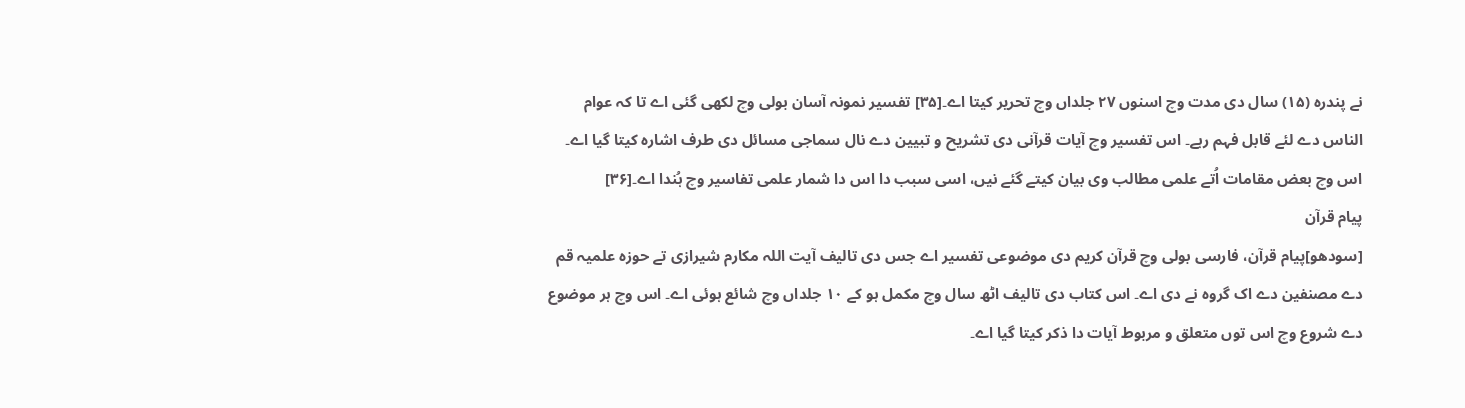نے پندرہ (۱۵) سال دی مدت وچ اسنوں ۲۷ جلداں وچ تحریر کیتا اے۔[۳۵] تفسیر نمونہ آسان بولی وچ لکھی گئی اے تا کہ عوام الناس دے لئے قابل فہم رہے۔ اس تفسیر وچ آیات قرآنی دی تشریح و تبیین دے نال سماجی مسائل دی طرف اشارہ کیتا گیا اے۔ اس وچ بعض مقامات اُتے علمی مطالب وی بیان کيتے گئے نيں، اسی سبب دا اس دا شمار علمی تفاسیر وچ ہُندا اے۔[۳۶]
پیام قرآن
[سودھو]پیام قرآن، فارسی بولی وچ قرآن کریم دی موضوعی تفسیر اے جس دی تالیف آیت اللہ مکارم شیرازی تے حوزہ علمیہ قم دے مصنفین دے اک گروہ نے دی اے۔ اس کتاب دی تالیف اٹھ سال وچ مکمل ہو کے ۱۰ جلداں وچ شائع ہوئی اے۔ اس وچ ہر موضوع دے شروع وچ اس توں متعلق و مربوط آیات دا ذکر کیتا گیا اے۔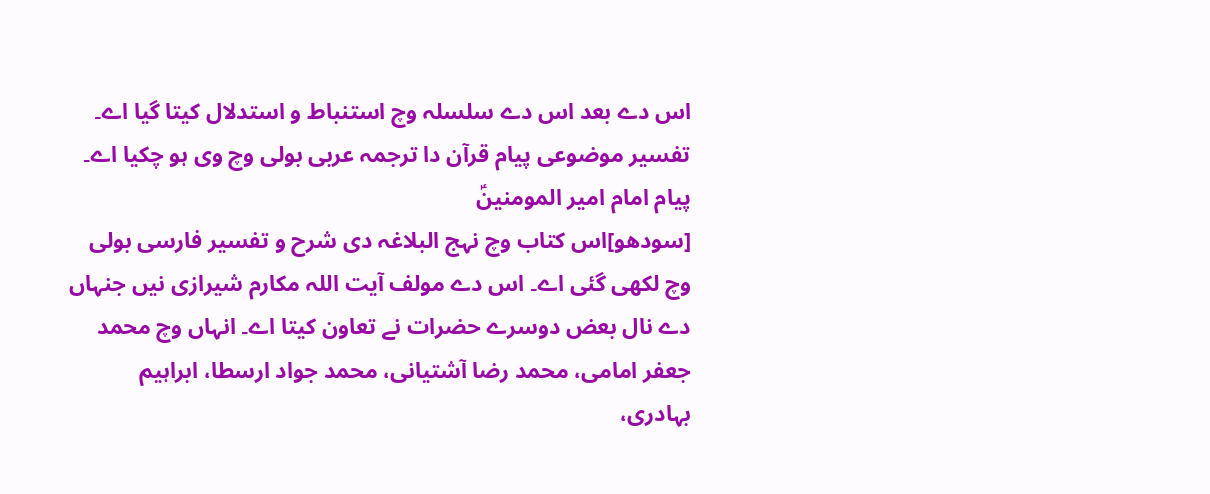اس دے بعد اس دے سلسلہ وچ استنباط و استدلال کیتا گیا اے۔ تفسیر موضوعی پیام قرآن دا ترجمہ عربی بولی وچ وی ہو چکيا اے۔
پیام امام امیر المومنینؑ
[سودھو]اس کتاب وچ نہج البلاغہ دی شرح و تفسیر فارسی بولی وچ لکھی گئی اے۔ اس دے مولف آیت اللہ مکارم شیرازی نيں جنہاں دے نال بعض دوسرے حضرات نے تعاون کیتا اے۔ انہاں وچ محمد جعفر امامی، محمد رضا آشتیانی، محمد جواد ارسطا، ابراہیم بہادری،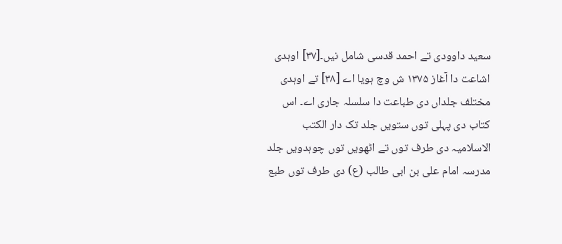سعید داوودی تے احمد قدسی شامل نيں۔[۳۷] اوہدی اشاعت دا آغاز ۱۳۷۵ ش وچ ہويا اے [۳۸] تے اوہدی مختلف جلداں دی طباعت دا سلسلہ جاری اے۔ اس کتاب دی پہلی توں ستويں جلد تک دار الکتب الاسلامیہ دی طرف توں تے اٹھويں توں چوہدويں جلد مدرسہ امام علی بن ابی طالب (ع) دی طرف توں طبع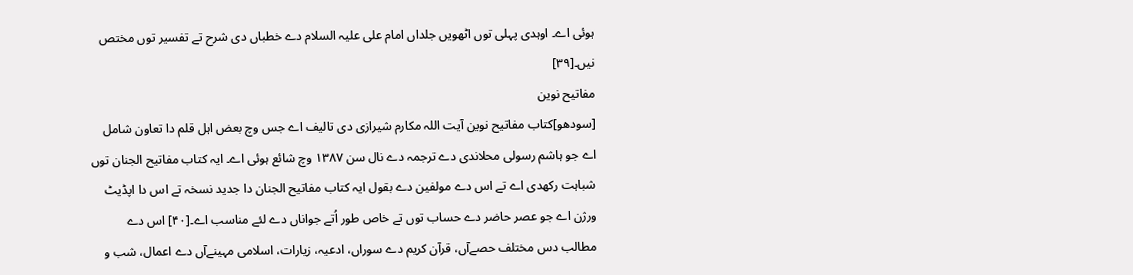ہوئی اے۔ اوہدی پہلی توں اٹھويں جلداں امام علی علیہ السلام دے خطباں دی شرح تے تفسیر توں مختص نيں۔[۳۹]
مفاتیح نوین
[سودھو]کتاب مفاتیح نوین آیت اللہ مکارم شیرازی دی تالیف اے جس وچ بعض اہل قلم دا تعاون شامل اے جو ہاشم رسولی محلاندی دے ترجمہ دے نال سن ۱۳۸۷ وچ شائع ہوئی اے۔ ایہ کتاب مفاتیح الجنان توں شباہت رکھدی اے تے اس دے مولفین دے بقول ایہ کتاب مفاتیح الجنان دا جدید نسخہ تے اس دا اپڈیٹ ورژن اے جو عصر حاضر دے حساب توں تے خاص طور اُتے جواناں دے لئے مناسب اے۔[۴۰] اس دے مطالب دس مختلف حصےآں، قرآن کریم دے سوراں، ادعیہ، زیارات، اسلامی مہینےآں دے اعمال، شب و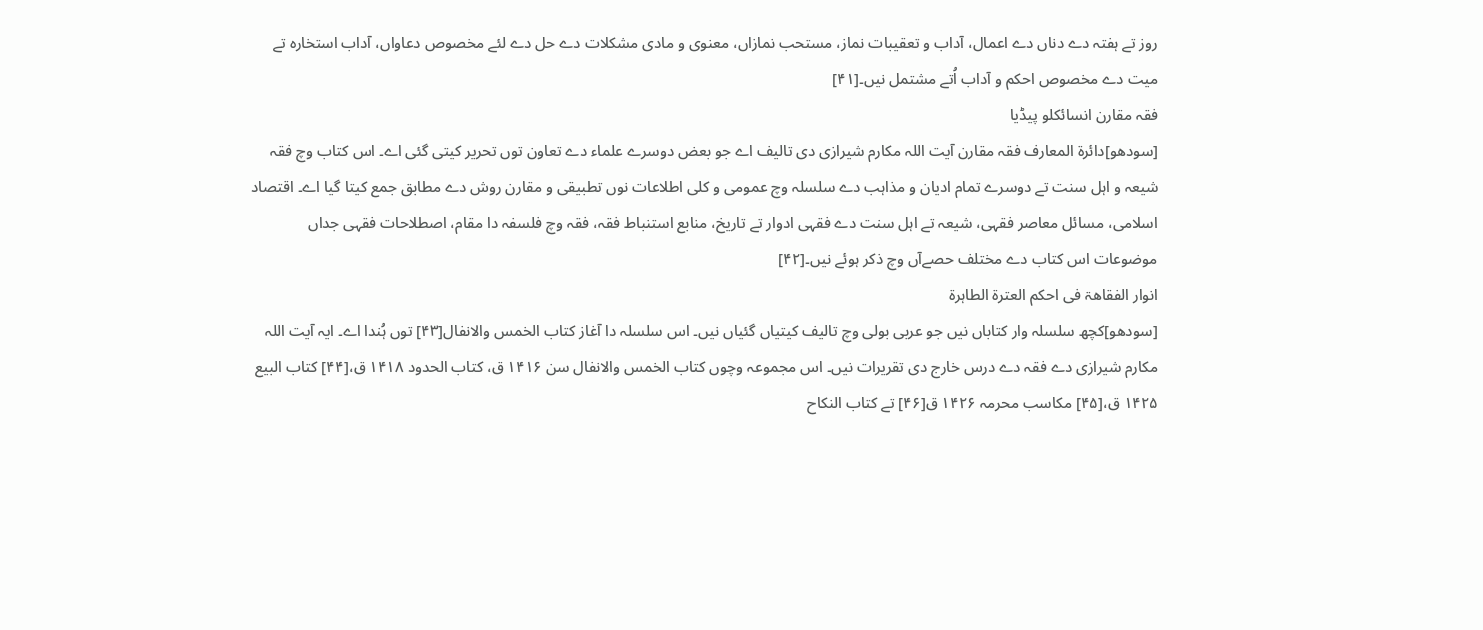روز تے ہفتہ دے دناں دے اعمال، آداب و تعقیبات نماز، مستحب نمازاں، معنوی و مادی مشکلات دے حل دے لئے مخصوص دعاواں، آداب استخارہ تے میت دے مخصوص احکم و آداب اُتے مشتمل نيں۔[۴۱]
فقہ مقارن انسائکلو پیڈیا
[سودھو]دائرۃ المعارف فقہ مقارن آیت اللہ مکارم شیرازی دی تالیف اے جو بعض دوسرے علماء دے تعاون توں تحریر کيتی گئی اے۔ اس کتاب وچ فقہ شیعہ و اہل سنت تے دوسرے تمام ادیان و مذاہب دے سلسلہ وچ عمومی و کلی اطلاعات نوں تطبیقی و مقارن روش دے مطابق جمع کیتا گیا اے۔ اقتصاد اسلامی، مسائل معاصر فقہی، شیعہ تے اہل سنت دے فقہی ادوار تے تاریخ، منابع استنباط فقہ، فقہ وچ فلسفہ دا مقام، اصطلاحات فقہی جداں موضوعات اس کتاب دے مختلف حصےآں وچ ذکر ہوئے نيں۔[۴۲]
انوار الفقاھۃ فی احکم العترۃ الطاہرۃ
[سودھو]کچھ سلسلہ وار کتاباں نيں جو عربی بولی وچ تالیف کیتیاں گئیاں نيں۔ اس سلسلہ دا آغاز کتاب الخمس والانفال[۴۳] توں ہُندا اے۔ ایہ آیت اللہ مکارم شیرازی دے فقہ دے درس خارج دی تقریرات نيں۔ اس مجموعہ وچوں کتاب الخمس والانفال سن ۱۴۱۶ ق، کتاب الحدود ۱۴۱۸ ق،[۴۴] کتاب البیع ۱۴۲۵ ق،[۴۵] مکاسب محرمہ ۱۴۲۶ ق[۴۶] تے کتاب النکاح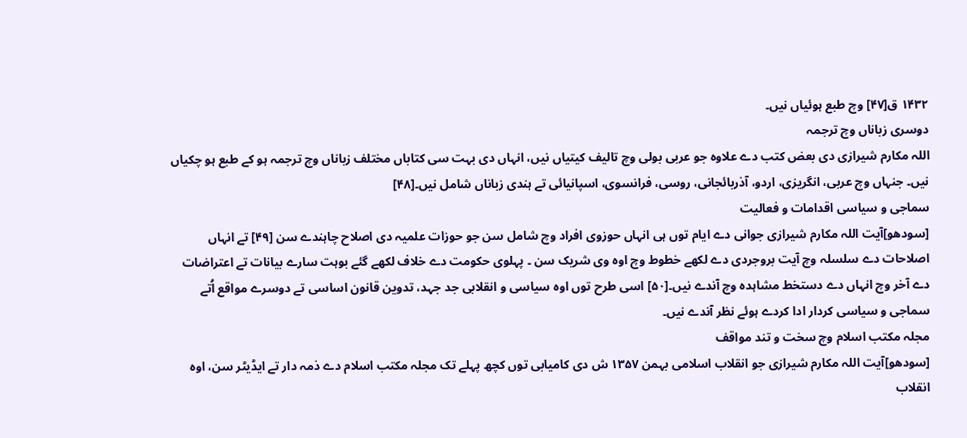۱۴۳۲ ق[۴۷] وچ طبع ہوئیاں نيں۔
دوسری زباناں وچ ترجمہ
اللہ مکارم شیرازی دی بعض کتب دے علاوہ جو عربی بولی وچ تالیف کيتیاں نيں، انہاں دی بہت سی کتاباں مختلف زباناں وچ ترجمہ ہو کے طبع ہو چکياں نيں۔ جنہاں وچ عربی، انگریزی، اردو، آذربائجانی، روسی، فرانسوی، اسپانیائی تے ہندی زباناں شامل نيں۔[۴۸]
سماجی و سیاسی اقدامات و فعالیت
[سودھو]آیت اللہ مکارم شیرازی جوانی دے ایام توں ہی انہاں حوزوی افراد وچ شامل سن جو حوزات علمیہ دی اصلاح چاہندے سن [۴۹] تے انہاں اصلاحات دے سلسلہ وچ آیت بروجردی دے لکھے خطوط وچ اوہ وی شریک سن ۔ پہلوی حکومت دے خلاف لکھے گئے بوہت سارے بیانات تے اعتراضات دے آخر وچ انہاں دے دستخط مشاہدہ وچ آندے نيں۔[۵۰] اسی طرح توں اوہ سیاسی و انقلابی جد جہد، تدوین قانون اساسی تے دوسرے مواقع اُتے سماجی و سیاسی کردار ادا کردے ہوئے نظر آندے نيں۔
مجلہ مکتب اسلام وچ سخت و تند مواقف
[سودھو]آیت اللہ مکارم شیرازی جو انقلاب اسلامی بہمن ۱۳۵۷ ش دی کامیابی توں کچھ پہلے تک مجلہ مکتب اسلام دے ذمہ دار تے ایڈیٹر سن، اوہ انقلاب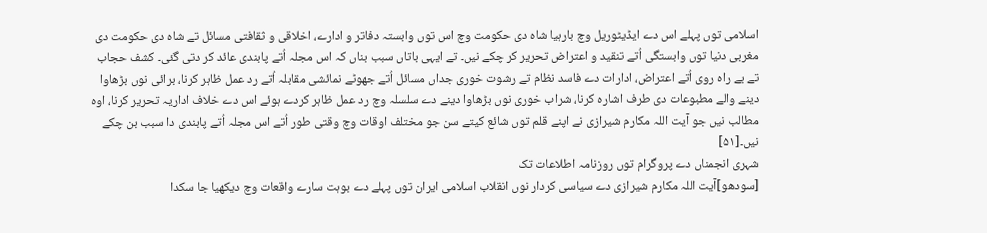اسلامی توں پہلے اس دے ایڈیٹوریل وچ بارہیا شاہ دی حکومت وچ اس توں وابستہ دفاتر و ادارے، اخلاقی و ثقافتی مسائل تے شاہ دی حکومت دی مغربی دنیا توں وابستگی اُتے تنقید و اعتراض تحریر کر چکے نيں۔ تے ایہی باتاں سبب بناں کہ اس مجلہ اُتے پابندی عائد کر دتی گئی۔ کشف حجاب تے بے راہ روی اُتے اعتراض، ادارات دے فاسد نظام تے رشوت خوری جداں مسائل اُتے جھوٹے نمائشی مقابلہ اُتے رد عمل ظاہر کرنا، برائی نوں بڑھاوا دینے والے مطبوعات دی طرف اشارہ کرنا، شراب خوری نوں بڑھاوا دینے دے سلسلہ وچ رد عمل ظاہر کردے ہوئے اس دے خلاف اداریہ تحریر کرنا، اوہ مطالب نيں جو آیت اللہ مکارم شیرازی نے اپنے قلم توں شائع کيتے سن جو مختلف اوقات وچ وقتی طور اُتے اس مجلہ اُتے پابندی دا سبب بن چکے نيں۔[۵۱]
شہری انجمناں دے پروگرام توں روزنامہ اطلاعات تک
[سودھو]آیت اللہ مکارم شیرازی دے سیاسی کردار نوں انقلاب اسلامی ایران توں پہلے دے بوہت سارے واقعات وچ دیکھیا جا سکدا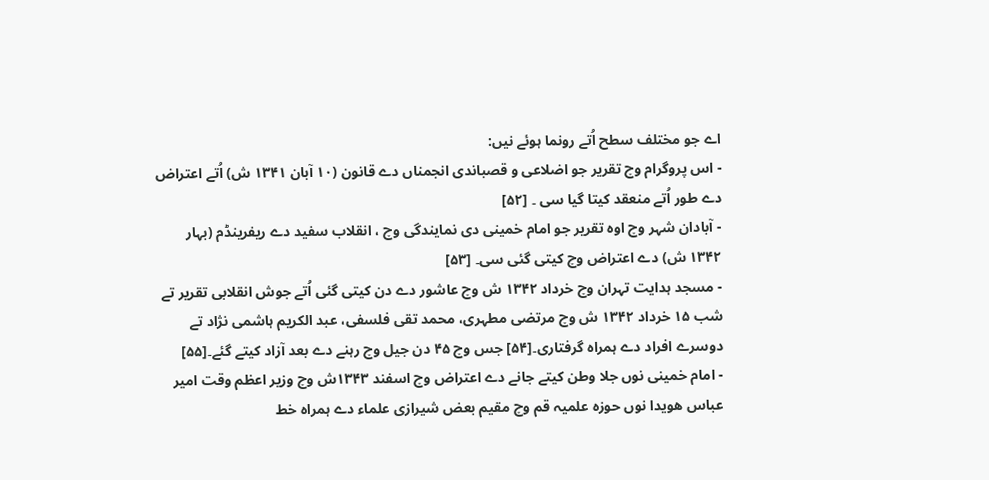اے جو مختلف سطح اُتے رونما ہوئے نيں:
- اس پروگرام وچ تقریر جو اضلاعی و قصباندی انجمناں دے قانون (۱۰ آبان ۱۳۴۱ ش) اُتے اعتراض دے طور اُتے منعقد کیتا گیا سی ۔ [۵۲]
- آبادان شہر وچ اوہ تقریر جو امام خمینی دی نمایندگی وچ ، انقلاب سفید دے ریفرینڈم (بہار ۱۳۴۲ ش) دے اعتراض وچ کيتی گئی سی۔ [۵۳]
- مسجد ہدایت تہران وچ خرداد ۱۳۴۲ ش وچ عاشور دے دن کيتی گئی اُتے جوش انقلابی تقریر تے شب ۱۵ خرداد ۱۳۴۲ ش وچ مرتضی مطہری، محمد تقی فلسفی، عبد الکریم ہاشمی نژاد تے دوسرے افراد دے ہمراہ گرفتاری۔[۵۴] جس وچ ۴۵ دن جیل وچ رہنے دے بعد آزاد کيتے گئے۔[۵۵]
- امام خمینی نوں جلا وطن کيتے جانے دے اعتراض وچ اسفند ۱۳۴۳ش وچ وزیر اعظم وقت امیر عباس ھویدا نوں حوزہ علمیہ قم وچ مقیم بعض شیرازی علماء دے ہمراہ خط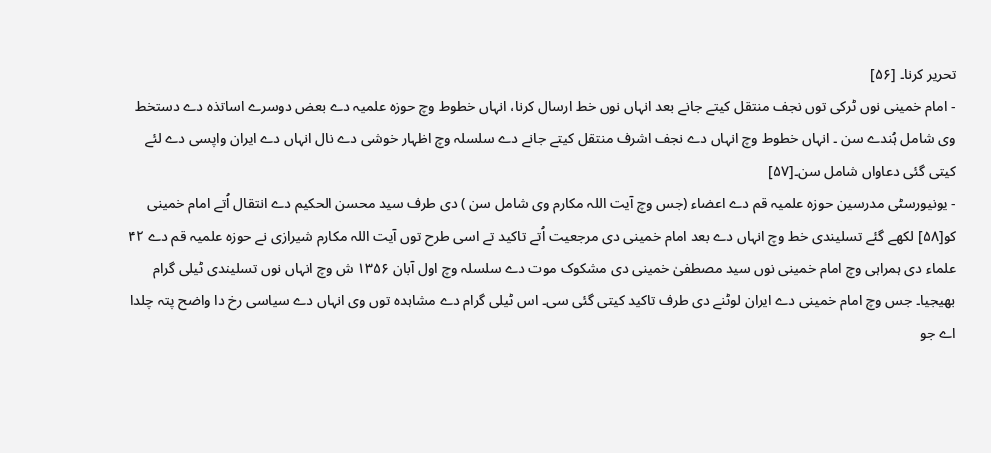تحریر کرنا۔ [۵۶]
- امام خمینی نوں ٹرکی توں نجف منتقل کيتے جانے بعد انہاں نوں خط ارسال کرنا، انہاں خطوط وچ حوزہ علمیہ دے بعض دوسرے اساتذہ دے دستخط وی شامل ہُندے سن ۔ انہاں خطوط وچ انہاں دے نجف اشرف منتقل کيتے جانے دے سلسلہ وچ اظہار خوشی دے نال انہاں دے ایران واپسی دے لئے کيتی گئی دعاواں شامل سن۔[۵۷]
- یونیورسٹی مدرسین حوزہ علمیہ قم دے اعضاء (جس وچ آیت اللہ مکارم وی شامل سن ) دی طرف سید محسن الحکیم دے انتقال اُتے امام خمینی کو[۵۸] لکھے گئے تسلیندی خط وچ انہاں دے بعد امام خمینی دی مرجعیت اُتے تاکید تے اسی طرح توں آیت اللہ مکارم شیرازی نے حوزہ علمیہ قم دے ۴۲ علماء دی ہمراہی وچ امام خمینی نوں سید مصطفیٰ خمینی دی مشکوک موت دے سلسلہ وچ اول آبان ۱۳۵۶ ش وچ انہاں نوں تسلیندی ٹیلی گرام بھیجیا۔ جس وچ امام خمینی دے ایران لوٹنے دی طرف تاکید کيتی گئی سی۔ اس ٹیلی گرام دے مشاہدہ توں وی انہاں دے سیاسی رخ دا واضح پتہ چلدا اے جو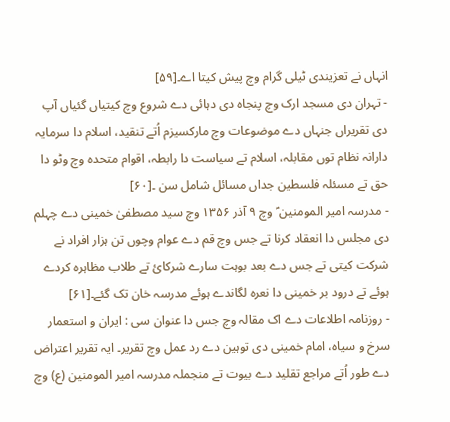انہاں نے تعزیندی ٹیلی گرام وچ پیش کیتا اے۔[۵۹]
- تہران دی مسجد ارک وچ پنجاہ دی دہائی دے شروع وچ کيتیاں گئیاں آپ دی تقریراں جنہاں دے موضوعات وچ مارکسیزم اُتے تنقید، اسلام دا سرمایہ دارانہ نظام توں مقابلہ، اسلام تے سیاست دا رابطہ، اقوام متحدہ وچ وٹو دا حق تے مسئلہ فلسطین جداں مسائل شامل سن ۔[۶۰]
- مدرسہ امیر المومنین ؑ وچ ۹ آذر ۱۳۵۶ وچ سید مصطفیٰ خمینی دے چہلم دی مجلس دا انعقاد کرنا تے جس وچ قم دے عوام وچوں تن ہزار افراد نے شرکت کيتی تے جس دے بعد بوہت سارے شرکائ تے طلاب مظاہرہ کردے ہوئے تے درود بر خمینی دا نعرہ لگاندے ہوئے مدرسہ خان تک گئے۔[۶۱]
- روزنامہ اطلاعات دے اک مقالہ وچ جس دا عنوان سی : ایران و استعمار سرخ و سیاہ، امام خمینی دی توہین دے رد عمل وچ تقریر۔ ایہ تقریر اعتراض دے طور اُتے مراجع تقلید دے بیوت تے منجملہ مدرسہ امیر المومنین (ع) وچ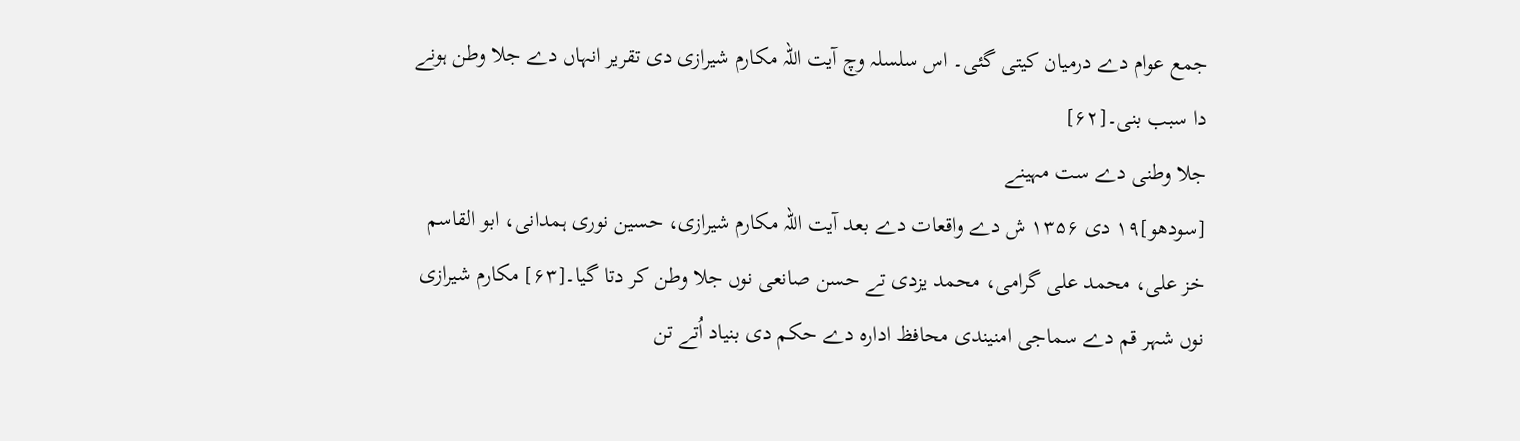جمع عوام دے درمیان کيتی گئی۔ اس سلسلہ وچ آیت اللہ مکارم شیرازی دی تقریر انہاں دے جلا وطن ہونے دا سبب بنی۔[۶۲]
جلا وطنی دے ست مہینے
[سودھو]۱۹ دی ۱۳۵۶ ش دے واقعات دے بعد آیت اللہ مکارم شیرازی، حسین نوری ہمدانی، ابو القاسم خز علی، محمد علی گرامی، محمد یزدی تے حسن صانعی نوں جلا وطن کر دتا گیا۔[۶۳] مکارم شیرازی نوں شہر قم دے سماجی امنیندی محافظ ادارہ دے حکم دی بنیاد اُتے تن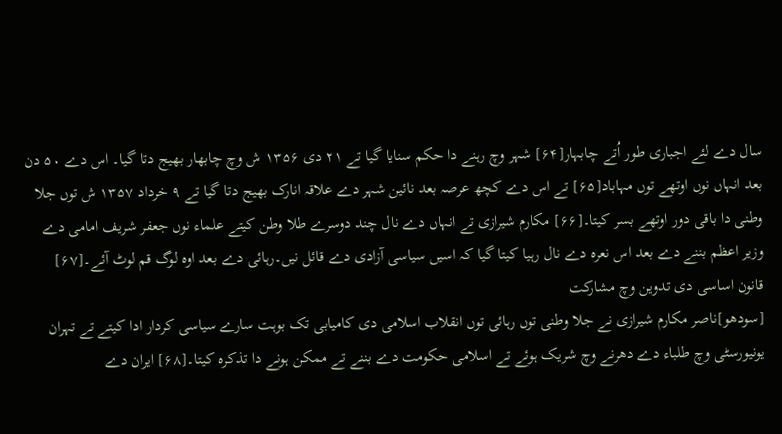سال دے لئے اجباری طور اُتے چابہار[۶۴] شہر وچ رہنے دا حکم سنایا گیا تے ۲۱ دی ۱۳۵۶ ش وچ چابھار بھیج دتا گیا۔ اس دے ۵۰ دن بعد انہاں نوں اوتھے توں مہاباد[۶۵] تے اس دے کچھ عرصہ بعد نائین شہر دے علاقہ انارک بھیج دتا گیا تے ۹ خرداد ۱۳۵۷ ش توں جلا وطنی دا باقی دور اوتھے بسر کیتا۔[۶۶] مکارم شیرازی تے انہاں دے نال چند دوسرے طلا وطن کيتے علماء نوں جعفر شریف امامی دے وزیر اعظم بننے دے بعد اس نعرہ دے نال رہیا کیتا گیا کہ اسيں سیاسی آزادی دے قائل نيں۔رہائی دے بعد اوہ لوگ قم لوٹ آئے۔[۶۷]
قانون اساسی دی تدوین وچ مشارکت
[سودھو]ناصر مکارم شیرازی نے جلا وطنی توں رہائی توں انقلاب اسلامی دی کامیابی تک بوہت سارے سیاسی کردار ادا کيتے تے تہران یونیورسٹی وچ طلباء دے دھرنے وچ شریک ہوئے تے اسلامی حکومت دے بننے تے ممکن ہونے دا تذکرہ کیتا۔[۶۸] ایران دے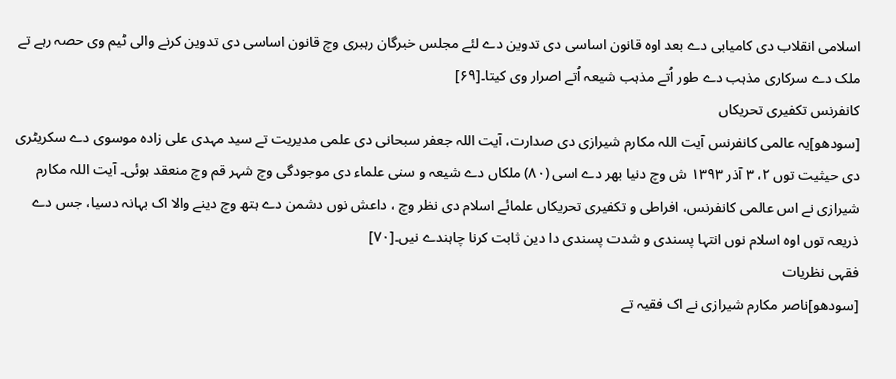اسلامی انقلاب دی کامیابی دے بعد اوہ قانون اساسی دی تدوین دے لئے مجلس خبرگان رہبری وچ قانون اساسی دی تدوین کرنے والی ٹیم وی حصہ رہے تے ملک دے سرکاری مذہب دے طور اُتے مذہب شیعہ اُتے اصرار وی کیتا۔[۶۹]
کانفرنس تکفیری تحریکاں
[سودھو]یہ عالمی کانفرنس آیت اللہ مکارم شیرازی دی صدارت، آیت اللہ جعفر سبحانی دی علمی مدیریت تے سید مہدی علی زادہ موسوی دے سکریٹری دی حیثیت توں ۲، ۳ آذر ۱۳۹۳ ش وچ دنیا بھر دے اسی (۸۰) ملکاں دے شیعہ و سنی علماء دی موجودگی وچ شہر قم وچ منعقد ہوئی۔ آیت اللہ مکارم شیرازی نے اس عالمی کانفرنس، افراطی و تکفیری تحریکاں علمائے اسلام دی نظر وچ ، داعش نوں دشمن دے ہتھ وچ دینے والا اک بہانہ دسیا، جس دے ذریعہ توں اوہ اسلام نوں انتہا پسندی و شدت پسندی دا دین ثابت کرنا چاہندے نيں۔[۷۰]
فقہی نظریات
[سودھو]ناصر مکارم شیرازی نے اک فقیہ تے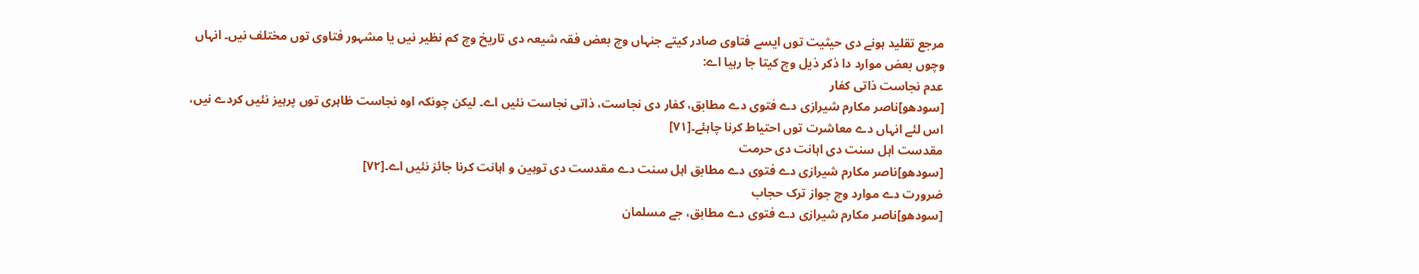مرجع تقلید ہونے دی حیثیت توں ایسے فتاوی صادر کيتے جنہاں وچ بعض فقہ شیعہ دی تاریخ وچ کم نظیر نيں یا مشہور فتاوی توں مختلف نيں۔ انہاں وچوں بعض موارد دا ذکر ذیل وچ کیتا جا رہیا اے:
عدم نجاست ذاتی کفار
[سودھو]ناصر مکارم شیرازی دے فتوی دے مطابق، کفار دی نجاست، ذاتی نجاست نئيں اے۔ لیکن چونکہ اوہ نجاست ظاہری توں پرہیز نئيں کردے نيں، اس لئے انہاں دے معاشرت توں احتیاط کرنا چاہئے۔[۷۱]
مقدست اہل سنت دی اہانت دی حرمت
[سودھو]ناصر مکارم شیرازی دے فتوی دے مطابق اہل سنت دے مقدست دی توہین و اہانت کرنا جائز نئيں اے۔[۷۲]
ضرورت دے موارد وچ جواز ترک حجاب
[سودھو]ناصر مکارم شیرازی دے فتوی دے مطابق، جے مسلمان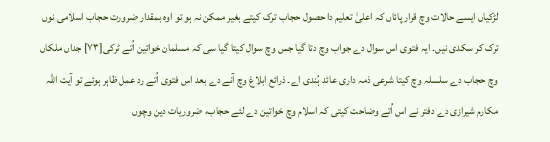لڑکیاں ایسے حالات وچ قرار پائاں کہ اعلیٰ تعلیم دا حصول حجاب ترک کيتے بغیر ممکن نہ ہو تو اوہ بمقدار ضرورت حجاب اسلامی نوں ترک کر سکدی نيں۔ ایہ فتوی اس سوال دے جواب وچ دتا گیا جس وچ سوال کیتا گیا سی کہ مسلمان خواتین اُتے ٹرکی[۷۳] جداں ملکاں وچ حجاب دے سلسلہ وچ کیتا شرعی ذمہ داری عائد ہُندی اے۔ ذرائع ابلاغ وچ آنے دے بعد اس فتوی اُتے رد عمل ظاہر ہوئے تو آیت اللہ مکارم شیرازی دے دفتر نے اس اُتے وضاحت کيتی کہ اسلام وچ خواتین دے لئے حجاب، ضروریات دین وچوں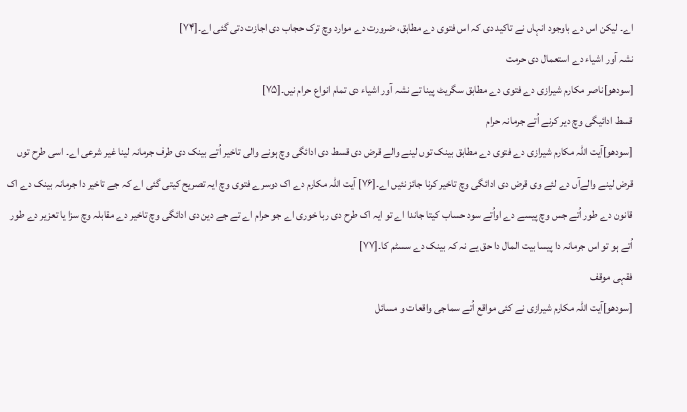اے۔ لیکن اس دے باوجود انہاں نے تاکید دی کہ اس فتوی دے مطابق، ضرورت دے موارد وچ ترک حجاب دی اجازت دتی گئی اے۔[۷۴]
نشہ آور اشیاء دے استعمال دی حرمت
[سودھو]ناصر مکارم شیرازی دے فتوی دے مطابق سگریٹ پینا تے نشہ آور اشیاء دی تمام انواع حرام نيں۔[۷۵]
قسط ادائیگی وچ دیر کرنے اُتے جرمانہ حرام
[سودھو]آیت اللہ مکارم شیرازی دے فتوی دے مطابق بینک توں لینے والے قرض دی قسط دی ادائگی وچ ہونے والی تاخیر اُتے بینک دی طرف جرمانہ لینا غیر شرعی اے۔ اسی طرح توں قرض لینے والےآں دے لئے وی قرض دی ادائگی وچ تاخیر کرنا جائز نئيں اے۔[۷۶] آیت اللہ مکارم دے اک دوسرے فتوی وچ ایہ تصریح کيتی گئی اے کہ جے تاخیر دا جرمانہ بینک دے اک قانون دے طور اُتے جس وچ پیسے دے اواُتے سود حساب کیتا جاندا اے تو ایہ اک طرح دی ربا خوری اے جو حرام اے تے جے دین دی ادائگی وچ تاخیر دے مقابلہ وچ سزا یا تعزیر دے طور اُتے ہو تو اس جرمانہ دا پیسا بیت المال دا حق یے نہ کہ بینک دے سسٹم کا۔[۷۷]
فقہی موقف
[سودھو]آیت اللہ مکارم شیرازی نے کئی مواقع اُتے سماجی واقعات و مسائل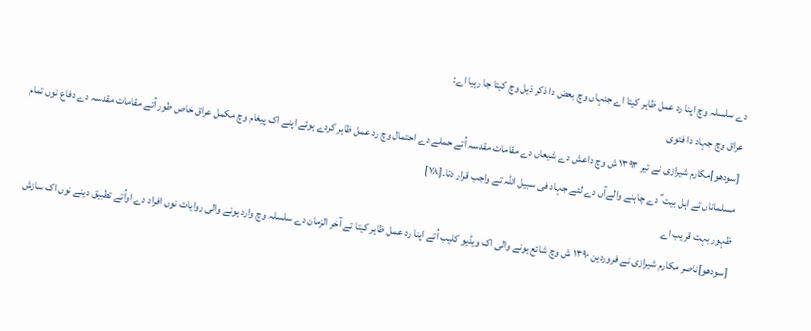دے سلسلہ وچ اپنا رد عمل ظاہر کیتا اے جنہاں وچ بعض دا ذکر ذیل وچ کیتا جا رہیا اے:
عراق وچ جہاد دا فتوی
[سودھو]مکارم شیرازی نے تیر ۱۳۹۳ ش وچ داعش دے شیعاں دے مقامات مقدسہ اُتے حملے دے احتمال وچ رد عمل ظاہر کردے ہوئے اپنے اک پیغام وچ مکمل عراق خاص طور اُتے مقامات مقدسہ دے دفاع نوں تمام مسلماناں تے اہل بیت ؑ دے چاہنے والےآں دے لئے جہاد فی سبیل اللہ تے واجب قرار دتا۔[۷۸]
ظہور بہت قریب اے
[سودھو]ناصر مکارم شیرازی نے فروردین ۱۳۹۰ ش وچ شائع ہونے والی اک ویڈیو کلیب اُتے اپنا رد عمل ظاہر کیتا تے آخر الزمان دے سلسلہ وچ وارد ہونے والی روایات نوں افراد دے اواُتے تطبیق دینے نوں اک سازش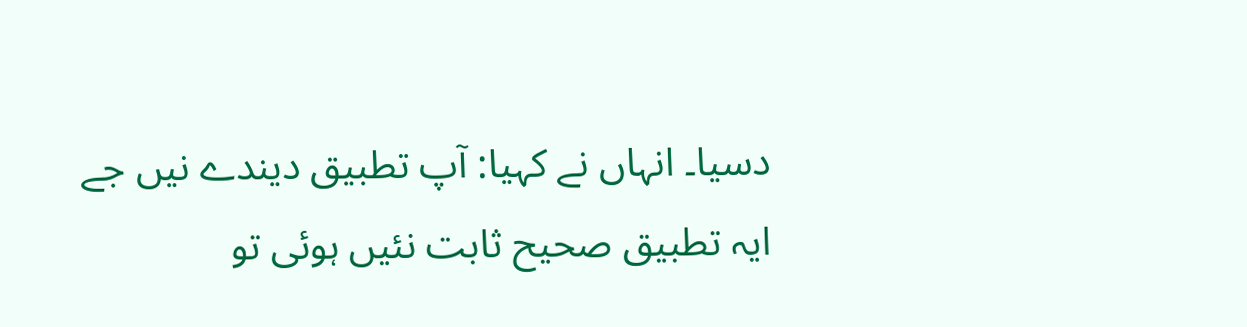دسیا۔ انہاں نے کہیا: آپ تطبیق دیندے نيں جے ایہ تطبیق صحیح ثابت نئيں ہوئی تو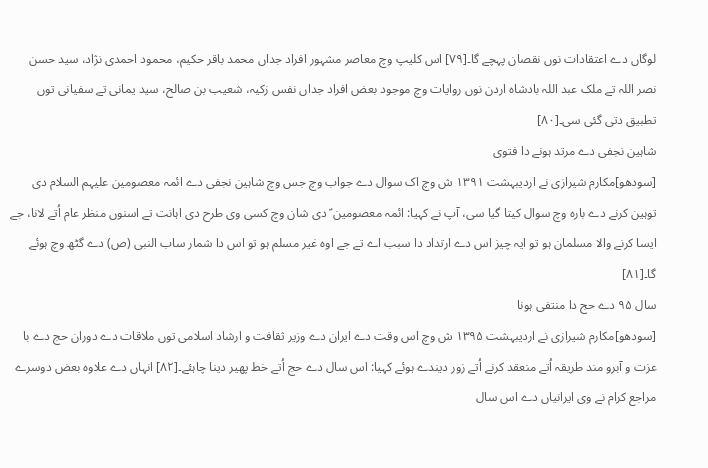لوگاں دے اعتقادات نوں نقصان پہچے گا۔[۷۹] اس کلیپ وچ معاصر مشہور افراد جداں محمد باقر حکیم، محمود احمدی نژاد، سید حسن نصر اللہ تے ملک عبد اللہ بادشاہ اردن نوں روایات وچ موجود بعض افراد جداں نفس زکیہ، شعیب بن صالح، سید یمانی تے سفیانی توں تطبیق دتی گئی سی۔[۸۰]
شاہین نجفی دے مرتد ہونے دا فتوی
[سودھو]مکارم شیرازی نے اردیبہشت ۱۳۹۱ ش وچ اک سوال دے جواب وچ جس وچ شاہین نجفی دے ائمہ معصومین علیہم السلام دی توہین کرنے دے بارہ وچ سوال کیتا گیا سی، آپ نے کہیا: ائمہ معصومین ؑ دی شان وچ کسی وی طرح دی اہانت تے اسنوں منظر عام اُتے لانا، جے ایسا کرنے والا مسلمان ہو تو ایہ چیز اس دے ارتداد دا سبب اے تے جے اوہ غیر مسلم ہو تو اس دا شمار ساب النبی (ص) دے گٹھ وچ ہوئے گا۔[۸۱]
سال ۹۵ دے حج دا منتفی ہونا
[سودھو]مکارم شیرازی نے اردیبہشت ۱۳۹۵ ش وچ اس وقت دے ایران دے وزیر ثقافت و ارشاد اسلامی توں ملاقات دے دوران حج دے با عزت و آبرو مند طریقہ اُتے منعقد کرنے اُتے زور دیندے ہوئے کہیا: اس سال دے حج اُتے خط پھیر دینا چاہئے۔[۸۲] انہاں دے علاوہ بعض دوسرے مراجع کرام نے وی ایرانیاں دے اس سال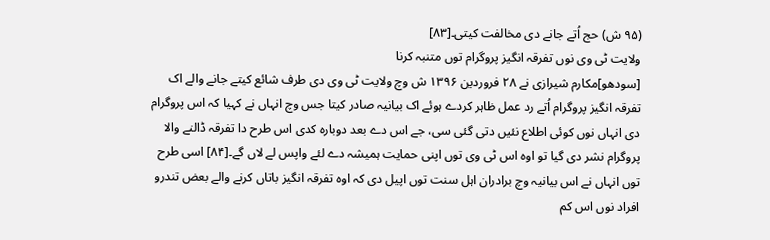(۹۵ ش) حج اُتے جانے دی مخالفت کيتی۔[۸۳]
ولایت ٹی وی نوں تفرقہ انگیز پروگرام توں متنبہ کرنا
[سودھو]مکارم شیرازی نے ۲۸ فروردین ۱۳۹۶ ش وچ ولایت ٹی وی دی طرف شائع کيتے جانے والے اک تفرقہ انگیز پروگرام اُتے رد عمل ظاہر کردے ہوئے اک بیانیہ صادر کیتا جس وچ انہاں نے کہیا کہ اس پروگرام دی انہاں نوں کوئی اطلاع نئيں دتی گئی سی، جے اس دے بعد دوبارہ کدی اس طرح دا تفرقہ ڈالنے والا پروگرام نشر دی گیا تو اوہ اس ٹی وی توں اپنی حمایت ہمیشہ دے لئے واپس لے لاں گے۔[۸۴] اسی طرح توں انہاں نے اس بیانیہ وچ برادران اہل سنت توں اپیل دی کہ اوہ تفرقہ انگیز باتاں کرنے والے بعض تندرو افراد نوں اس کم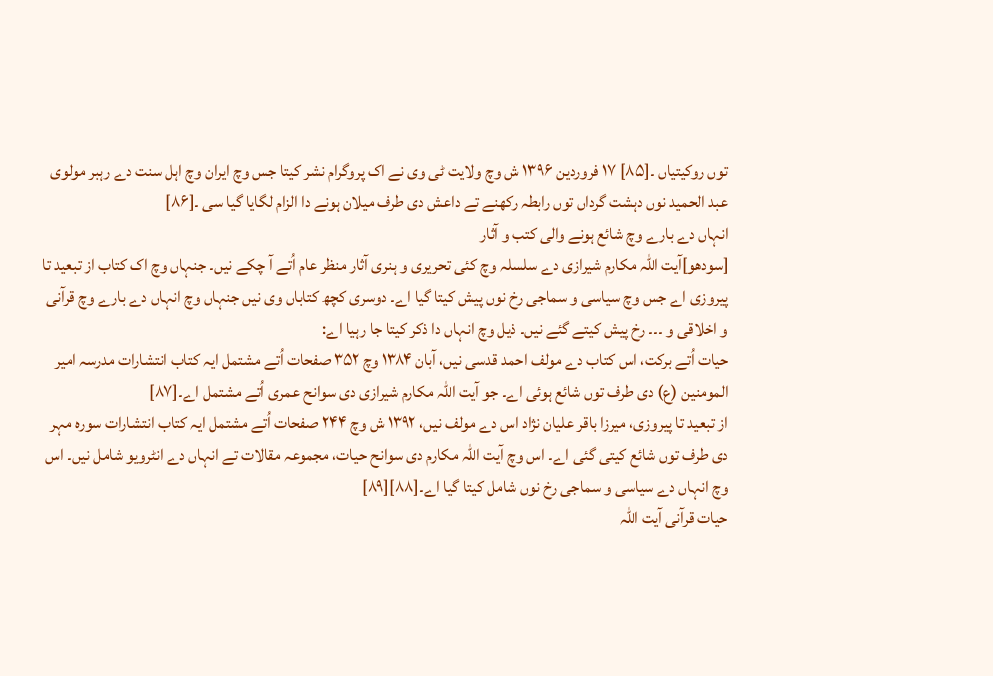توں روکيتیاں ۔[۸۵] ۱۷ فروردین ۱۳۹۶ ش وچ ولایت ٹی وی نے اک پروگرام نشر کیتا جس وچ ایران وچ اہل سنت دے رہبر مولوی عبد الحمید نوں دہشت گرداں توں رابطہ رکھنے تے داعش دی طرف میلان ہونے دا الزام لگایا گیا سی ۔[۸۶]
انہاں دے بارے وچ شائع ہونے والی کتب و آثار
[سودھو]آیت اللہ مکارم شیرازی دے سلسلہ وچ کئی تحریری و ہنری آثار منظر عام اُتے آ چکے نيں۔ جنہاں وچ اک کتاب از تبعید تا پیروزی اے جس وچ سیاسی و سماجی رخ نوں پیش کیتا گیا اے۔ دوسری کچھ کتاباں وی نيں جنہاں وچ انہاں دے بارے وچ قرآنی و اخلاقی و ۔۔۔ رخ پیش کيتے گئے نيں۔ ذیل وچ انہاں دا ذکر کیتا جا رہیا اے:
حیات اُتے برکت، اس کتاب دے مولف احمد قدسی نيں، آبان ۱۳۸۴ وچ ۳۵۲ صفحات اُتے مشتمل ایہ کتاب انتشارات مدرسہ امیر المومنین (ع) دی طرف توں شائع ہوئی اے۔ جو آیت اللہ مکارم شیرازی دی سوانح عمری اُتے مشتمل اے۔[۸۷]
از تبعید تا پیروزی، میرزا باقر علیان نژاد اس دے مولف نيں، ۱۳۹۲ ش وچ ۲۴۴ صفحات اُتے مشتمل ایہ کتاب انتشارات سورہ مہر دی طرف توں شائع کيتی گئی اے۔ اس وچ آیت اللہ مکارم دی سوانح حیات، مجموعہ مقالات تے انہاں دے انٹرویو شامل نيں۔ اس وچ انہاں دے سیاسی و سماجی رخ نوں شامل کیتا گیا اے۔[۸۸][۸۹]
حیات قرآنی آیت اللہ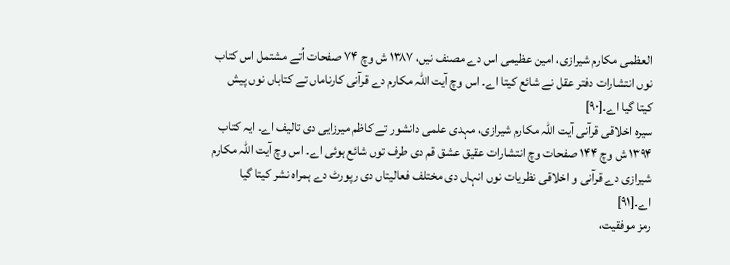العظمی مکارم شیرازی، امین عظیمی اس دے مصنف نيں، ۱۳۸۷ ش وچ ۷۴ صفحات اُتے مشتمل اس کتاب نوں انتشارات دفتر عقل نے شائع کیتا اے۔ اس وچ آیت اللہ مکارم دے قرآنی کارناماں تے کتاباں نوں پیش کیتا گیا اے۔[۹۰]
سیرہ اخلاقی قرآنی آیت اللہ مکارم شیرازی، مہدی علمی دانشور تے کاظم میرزایی دی تالیف اے۔ ایہ کتاب ۱۳۹۴ ش وچ ۱۴۴ صفحات وچ انتشارات عقیق عشق قم دی طرف توں شائع ہوئی اے۔ اس وچ آیت اللہ مکارم شیرازی دے قرآنی و اخلاقی نظریات نوں انہاں دی مختلف فعالیتاں دی رپورٹ دے ہمراہ نشر کیتا گیا اے۔[۹۱]
رمز موفقیت،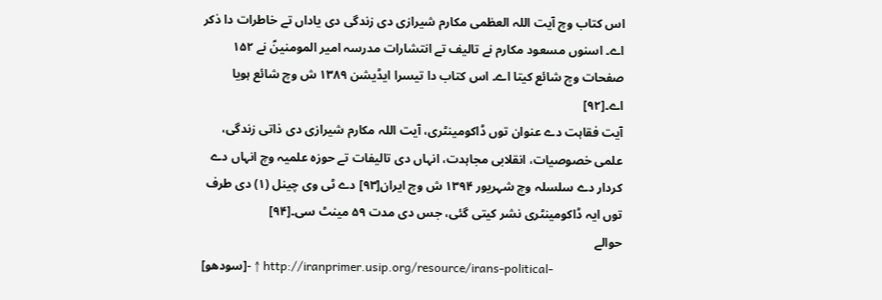اس کتاب وچ آیت اللہ العظمی مکارم شیرازی دی زندگی دی یاداں تے خاطرات دا ذکر اے۔ اسنوں مسعود مکارم نے تالیف تے انتشارات مدرسہ امیر المومنینؑ نے ۱۵۲ صفحات وچ شائع کیتا اے۔ اس کتاب دا تیسرا ایڈیشن ۱۳۸۹ ش وچ شائع ہويا اے۔[۹۲]
آیت فقاہت دے عنوان توں ڈاکومینٹری، آیت اللہ مکارم شیرازی دی ذاتی زندگی، علمی خصوصیات، انقلابی مجاہدت، انہاں دی تالیفات تے حوزہ علمیہ وچ انہاں دے کردار دے سلسلہ وچ شہریور ۱۳۹۴ ش وچ ایران[۹۳] دے ٹی وی چینل (۱) دی طرف توں ایہ ڈاکومینٹری نشر کيتی گئی، جس دی مدت ۵۹ مینٹ سی۔[۹۴]
حوالے
[سودھو]- ↑ http://iranprimer.usip.org/resource/irans-political-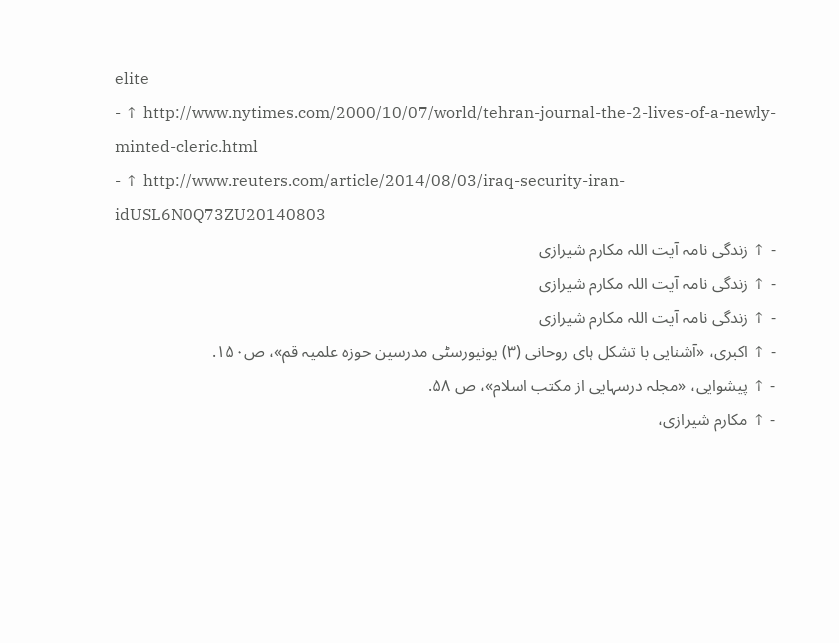elite
- ↑ http://www.nytimes.com/2000/10/07/world/tehran-journal-the-2-lives-of-a-newly-minted-cleric.html
- ↑ http://www.reuters.com/article/2014/08/03/iraq-security-iran-idUSL6N0Q73ZU20140803
- ↑ زندگی نامہ آیت اللہ مکارم شیرازی
- ↑ زندگی نامہ آیت اللہ مکارم شیرازی
- ↑ زندگی نامہ آیت اللہ مکارم شیرازی
- ↑ اکبری، «آشنایی با تشکل ہای روحانی (۳) یونیورسٹی مدرسین حوزہ علمیہ قم»، ص۱۵۰.
- ↑ پیشوایی، «مجلہ درسہایی از مکتب اسلام»، ص ۵۸.
- ↑ مکارم شیرازی،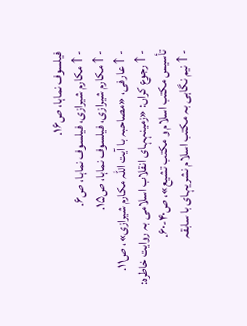فیلسوف نماہا، ص۱۶.
- ↑ مکارم شیرازی، فیلسوف نماہا، ص۶.
- ↑ مکارم شیرازی، فیلسوف نماہا، ص۱۵.
- ↑ عارفی، «مصاحبہ با آیت اللہ مکارم شیرازی»، ص۱۱.
- ↑ رجوع کراں: «زمینہہای انقلاب اسلامی بہ روایت خاطرہ: تأسیس مکتب اسلام و مکتب تشیع»، ص۴۰-۶۰.
- ↑ نیم نگاہی بہ مکتب اسلام نشریہای با سابقہ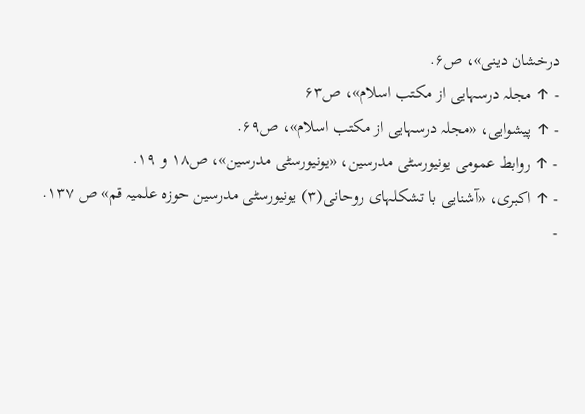درخشان دینی»، ص۶.
- ↑ مجلہ درسہایی از مکتب اسلام»، ص۶۳
- ↑ پیشوایی، «مجلہ درسہایی از مکتب اسلام»، ص۶۹.
- ↑ روابط عمومی یونیورسٹی مدرسین، «یونیورسٹی مدرسین»، ص۱۸ و ۱۹.
- ↑ اکبری، «آشنایی با تشکلہای روحانی(۳) یونیورسٹی مدرسین حوزہ علمیہ قم» ص ۱۳۷.
-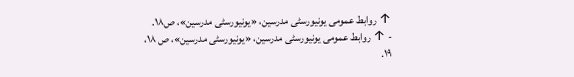↑ روابط عمومی یونیورسٹی مدرسین، «یونیورسٹی مدرسین»، ص۱۸.
- ↑ روابط عمومی یونیورسٹی مدرسین، «یونیورسٹی مدرسین»، ص ۱۸، ۱۹.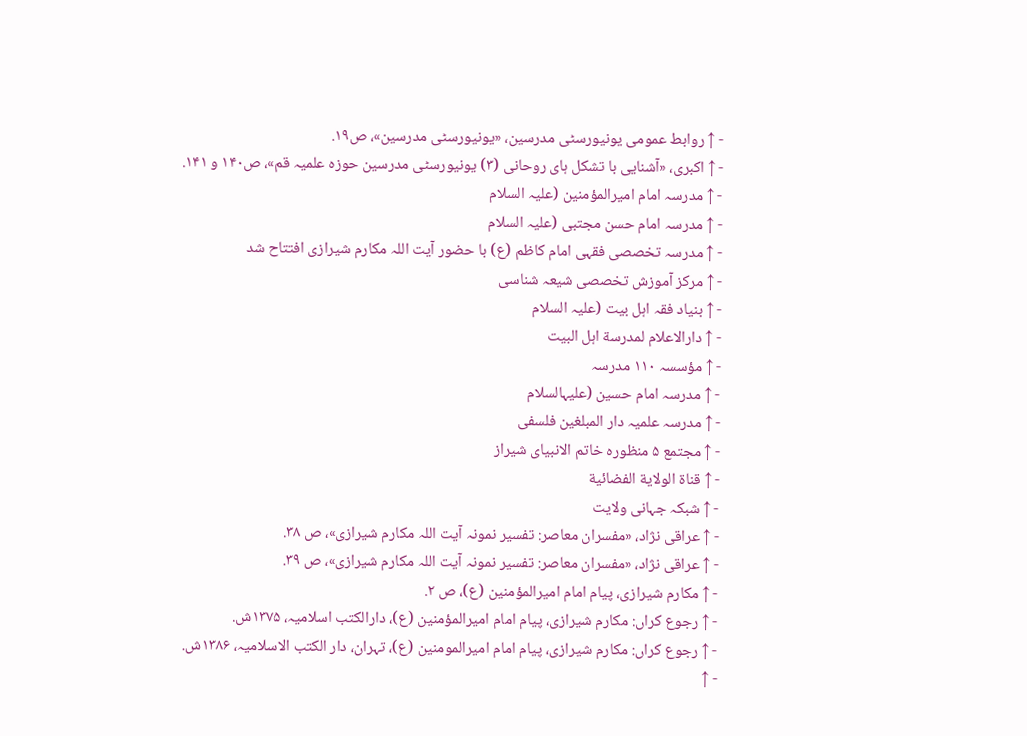- ↑ روابط عمومی یونیورسٹی مدرسین، «یونیورسٹی مدرسین»، ص۱۹.
- ↑ اکبری، «آشنایی با تشکل ہای روحانی (۳) یونیورسٹی مدرسین حوزہ علمیہ قم»، ص۱۴۰ و ۱۴۱.
- ↑ مدرسہ امام امیرالمؤمنین (علیہ السلام
- ↑ مدرسہ امام حسن مجتبی (علیہ السلام
- ↑ مدرسہ تخصصی فقہی امام کاظم (ع) با حضور آیت اللہ مکارم شیرازی افتتاح شد
- ↑ مرکز آموزش تخصصی شیعہ شناسی
- ↑ بنیاد فقہ اہل بیت (علیہ السلام
- ↑ دارالاعلام لمدرسة اہل البیت
- ↑ مؤسسہ ۱۱۰ مدرسہ
- ↑ مدرسہ امام حسین (علیہالسلام
- ↑ مدرسہ علمیہ دار المبلغین فلسفی
- ↑ مجتمع ۵ منظورہ خاتم الانبیای شیراز
- ↑ قناة الولایة الفضائیة
- ↑ شبکہ جہانی ولایت
- ↑ عراقی نژاد، «مفسران معاصر: تفسیر نمونہ آیت اللہ مکارم شیرازی»، ص ۳۸.
- ↑ عراقی نژاد، «مفسران معاصر: تفسیر نمونہ آیت اللہ مکارم شیرازی»، ص ۳۹.
- ↑ مکارم شیرازی، پیام امام امیرالمؤمنین (ع)، ص ۲.
- ↑ رجوع کراں: مکارم شیرازی، پیام امام امیرالمؤمنین (ع)، دارالکتب اسلامیہ، ۱۳۷۵ش.
- ↑ رجوع کراں: مکارم شیرازی، پیام امام امیرالمومنین (ع)، تہران، دار الکتب الاسلامیہ، ۱۳۸۶ش.
- ↑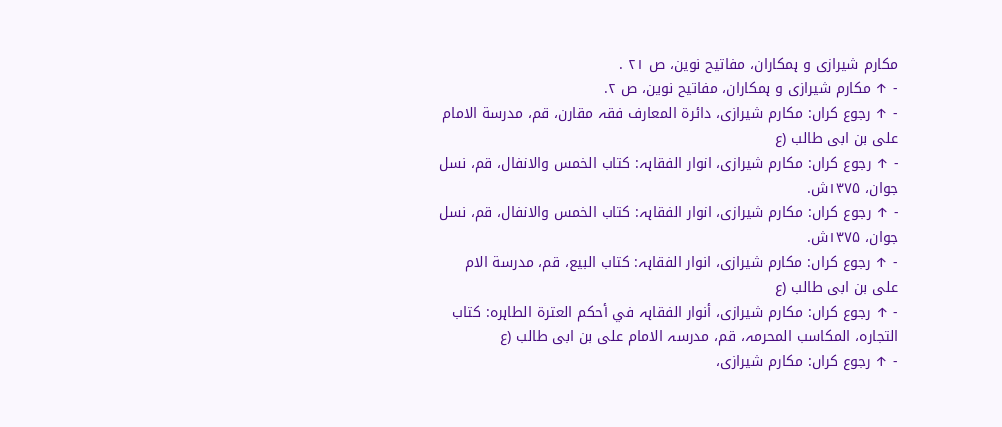مکارم شیرازی و ہمکاران، مفاتیح نوین، ص ۲۱ .
- ↑ مکارم شیرازی و ہمکاران، مفاتیح نوین، ص ۲.
- ↑ رجوع کراں: مکارم شیرازی، دائرة المعارف فقہ مقارن، قم، مدرسة الامام علی بن ابی طالب (ع
- ↑ رجوع کراں: مکارم شیرازی، انوار الفقاہہ: کتاب الخمس والانفال، قم، نسل جوان، ۱۳۷۵ش.
- ↑ رجوع کراں: مکارم شیرازی، انوار الفقاہہ: کتاب الخمس والانفال، قم، نسل جوان، ۱۳۷۵ش.
- ↑ رجوع کراں: مکارم شیرازی، انوار الفقاہہ: کتاب البیع، قم، مدرسة الام علی بن ابی طالب (ع
- ↑ رجوع کراں: مکارم شیرازی، أنوار الفقاہہ في أحکم العترة الطاہرہ: کتاب التجارہ، المکاسب المحرمہ، قم، مدرسہ الامام علی بن ابی طالب (ع
- ↑ رجوع کراں: مکارم شیرازی،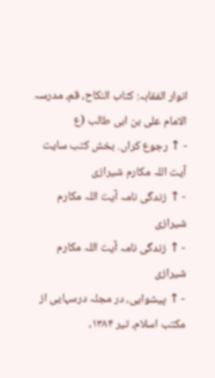انوار الفقاہہ: کتاب النکاح، قم، مدرسہ الامام علی بن ابی طالب (ع
- ↑ رجوع کراں. بخش کتب سایت آیت اللہ مکارم شیرازی
- ↑ زندگی نامہ آیت اللہ مکارم شیرازی
- ↑ زندگی نامہ آیت اللہ مکارم شیرازی
- ↑ پیشوایی، در مجلہ درسہایی از مکتب اسلام، تیر ۱۳۸۴،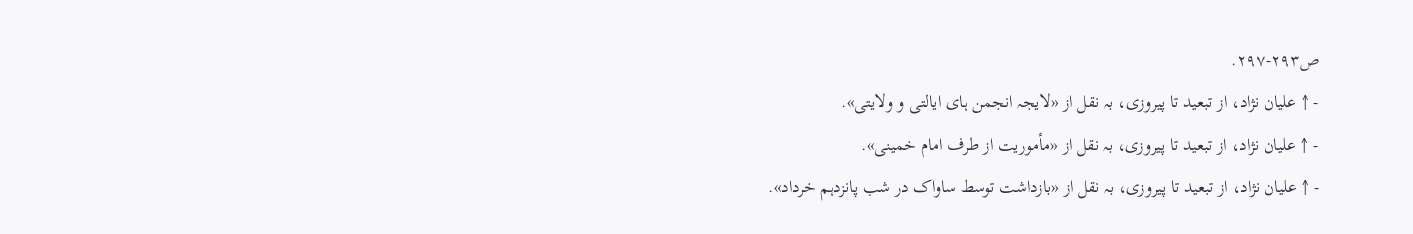ص۲۹۳-۲۹۷.
- ↑ علیان نژاد، از تبعید تا پیروزی، بہ نقل از «لایجہ انجمن ہای ایالتی و ولایتی».
- ↑ علیان نژاد، از تبعید تا پیروزی، بہ نقل از «مأموریت از طرف امام خمینی».
- ↑ علیان نژاد، از تبعید تا پیروزی، بہ نقل از «بازداشت توسط ساواک در شب پانزدہم خرداد».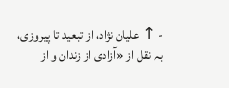- ↑ علیان نژاد، از تبعید تا پیروزی، بہ نقل از «آزادی از زندان و از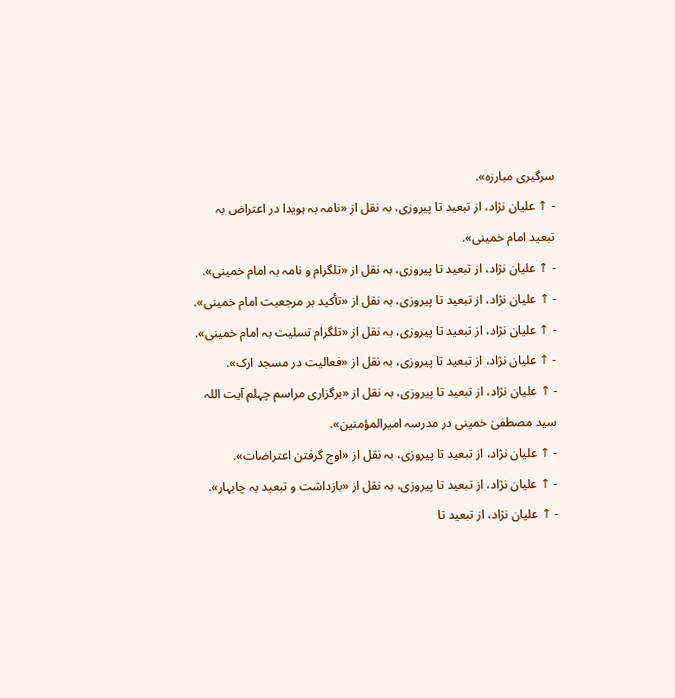سرگیری مبارزہ».
- ↑ علیان نژاد، از تبعید تا پیروزی، بہ نقل از «نامہ بہ ہویدا در اعتراض بہ تبعید امام خمینی».
- ↑ علیان نژاد، از تبعید تا پیروزی، بہ نقل از «تلگرام و نامہ بہ امام خمینی».
- ↑ علیان نژاد، از تبعید تا پیروزی، بہ نقل از «تأکید بر مرجعیت امام خمینی».
- ↑ علیان نژاد، از تبعید تا پیروزی، بہ نقل از «تلگرام تسلیت بہ امام خمینی».
- ↑ علیان نژاد، از تبعید تا پیروزی، بہ نقل از «فعالیت در مسجد ارک».
- ↑ علیان نژاد، از تبعید تا پیروزی، بہ نقل از «برگزاری مراسم چہلم آیت اللہ سید مصطفیٰ خمینی در مدرسہ امیرالمؤمنین».
- ↑ علیان نژاد، از تبعید تا پیروزی، بہ نقل از «اوج گرفتن اعتراضات».
- ↑ علیان نژاد، از تبعید تا پیروزی، بہ نقل از «بازداشت و تبعید بہ چابہار».
- ↑ علیان نژاد، از تبعید تا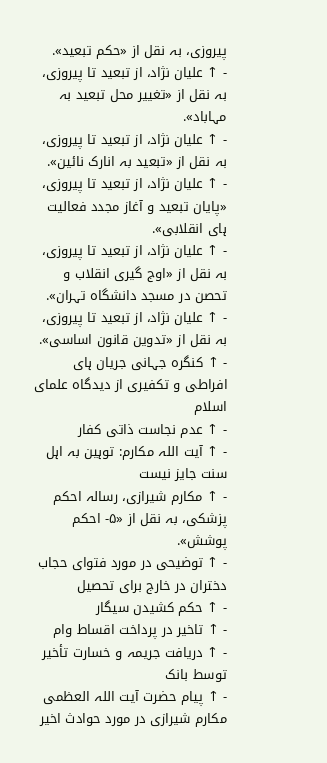پیروزی، بہ نقل از «حکم تبعید».
- ↑ علیان نژاد، از تبعید تا پیروزی، بہ نقل از «تغییر محل تبعید بہ مہاباد».
- ↑ علیان نژاد، از تبعید تا پیروزی، بہ نقل از «تبعید بہ انارک نائین».
- ↑ علیان نژاد، از تبعید تا پیروزی، «پایان تبعید و آغاز مجدد فعالیت ہای انقلابی».
- ↑ علیان نژاد، از تبعید تا پیروزی، بہ نقل از «اوج گیری انقلاب و تحصن در مسجد دانشگاہ تہران».
- ↑ علیان نژاد، از تبعید تا پیروزی، بہ نقل از «تدوین قانون اساسی».
- ↑ کنگرہ جہانی جریان ہای افراطی و تکفیری از دیدگاہ علمای اسلام
- ↑ عدم نجاست ذاتی کفار
- ↑ آیت اللہ مکارم: توہین بہ اہل سنت جایز نیست
- ↑ مکارم شیرازی، رسالہ احکم پزشکی، بہ نقل از «۵- احکم پوشش».
- ↑ توضیحی در مورد فتوای حجاب دختران در خارج برای تحصیل
- ↑ حکم کشیدن سیگار
- ↑ تاخیر در پرداخت اقساط وام
- ↑ دریافت جریمہ و خسارت تأخیر توسط بانک
- ↑ پيام حضرت آیت اللہ العظمی مکارم شیرازی در مورد حوادث اخیر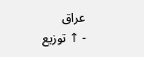عراق
- ↑ توزیع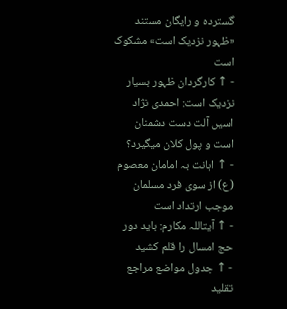گستردہ و رایگان مستند «ظہور نزدیک است» مشکوک است
- ↑ کارگردان ظہور بسیار نزدیک است: احمدی نژاد اسيں آلت دست دشمنان است و پول کلان میگیرد؟
- ↑ اہانت بہ امامان معصوم (ع) از سوی فرد مسلمان موجب ارتداد است
- ↑ آیتاللہ مکارم: باید دور حج امسال را قلم کشید
- ↑ جدول مواضع مراجع تقلید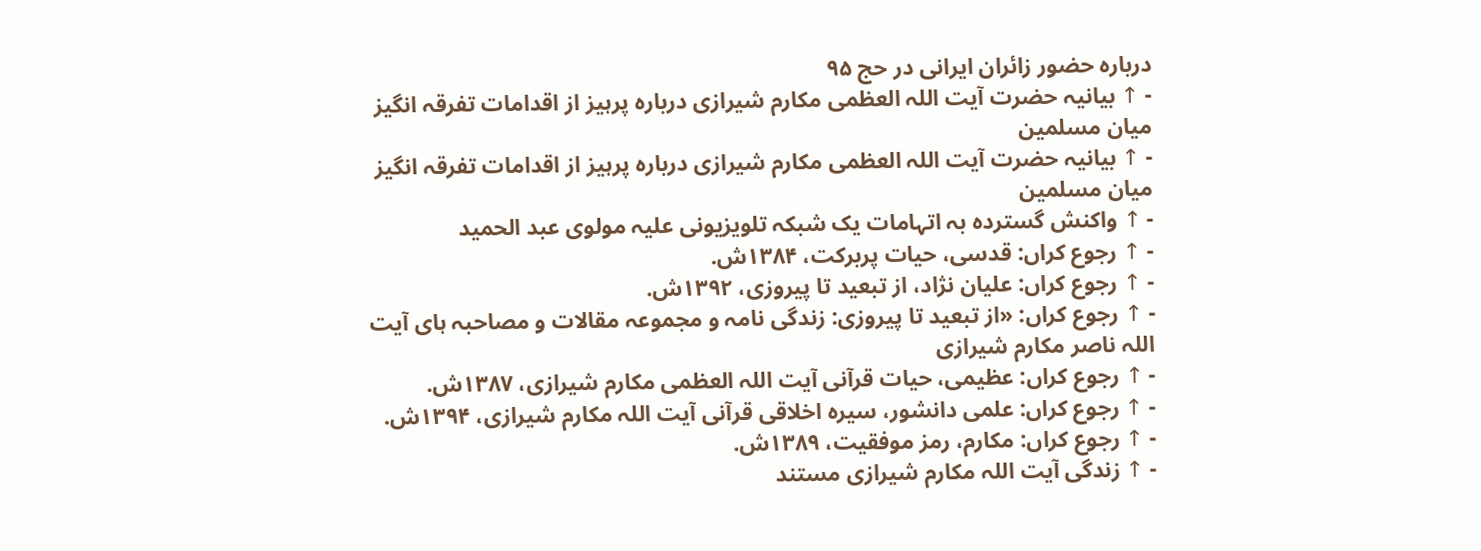دربارہ حضور زائران ایرانی در حج ۹۵
- ↑ بیانیہ حضرت آیت اللہ العظمی مکارم شیرازی دربارہ پرہیز از اقدامات تفرقہ انگیز میان مسلمین
- ↑ بیانیہ حضرت آیت اللہ العظمی مکارم شیرازی دربارہ پرہیز از اقدامات تفرقہ انگیز میان مسلمین
- ↑ واکنش گستردہ بہ اتہامات یک شبکہ تلویزیونی علیہ مولوی عبد الحمید
- ↑ رجوع کراں: قدسی، حیات پربرکت، ۱۳۸۴ش.
- ↑ رجوع کراں: علیان نژاد، از تبعید تا پیروزی، ۱۳۹۲ش.
- ↑ رجوع کراں: «از تبعید تا پیروزی: زندگی نامہ و مجموعہ مقالات و مصاحبہ ہای آیت اللہ ناصر مکارم شیرازی
- ↑ رجوع کراں: عظیمی، حیات قرآنی آیت اللہ العظمی مکارم شیرازی، ۱۳۸۷ش.
- ↑ رجوع کراں: علمی دانشور، سیرہ اخلاقی قرآنی آیت اللہ مکارم شیرازی، ۱۳۹۴ش.
- ↑ رجوع کراں: مکارم، رمز موفقیت، ۱۳۸۹ش.
- ↑ زندگی آیت اللہ مکارم شیرازی مستند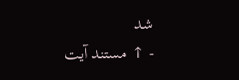شد
- ↑ مستند آیت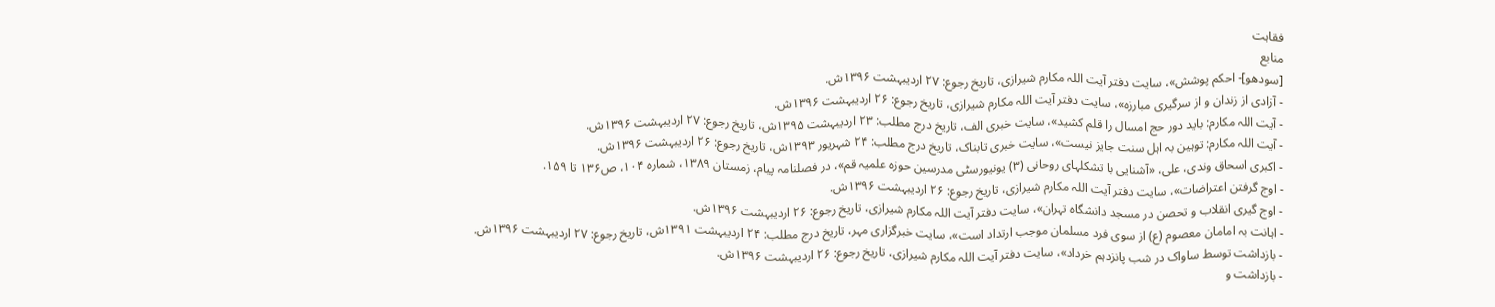فقاہت
منابع
[سودھو]- احکم پوشش»، سایت دفتر آیت اللہ مکارم شیرازی، تاریخ رجوع: ۲۷ اردیبہشت ۱۳۹۶ش.
- آزادی از زندان و از سرگیری مبارزہ»، سایت دفتر آیت اللہ مکارم شیرازی، تاریخ رجوع: ۲۶ اردیبہشت ۱۳۹۶ش.
- آیت اللہ مکارم: باید دور حج امسال را قلم کشید»، سایت خبری الف، تاریخ درج مطلب: ۲۳ اردیبہشت ۱۳۹۵ش، تاریخ رجوع: ۲۷ اردیبہشت ۱۳۹۶ش.
- آیت اللہ مکارم: توہین بہ اہل سنت جایز نیست»، سایت خبری تابناک، تاریخ درج مطلب: ۲۴ شہریور ۱۳۹۳ش، تاریخ رجوع: ۲۶ اردیبہشت ۱۳۹۶ش.
- اکبری اسحاق وندی، علی، «آشنایی با تشکلہای روحانی (۳) یونیورسٹی مدرسین حوزہ علمیہ قم»، در فصلنامہ پیام، زمستان ۱۳۸۹، شمارہ ۱۰۴، ص۱۳۶ تا ۱۵۹.
- اوج گرفتن اعتراضات»، سایت دفتر آیت اللہ مکارم شیرازی، تاریخ رجوع: ۲۶ اردیبہشت ۱۳۹۶ش.
- اوج گیری انقلاب و تحصن در مسجد دانشگاہ تہران»، سایت دفتر آیت اللہ مکارم شیرازی، تاریخ رجوع: ۲۶ اردیبہشت ۱۳۹۶ش.
- اہانت بہ امامان معصوم (ع) از سوی فرد مسلمان موجب ارتداد است»، سایت خبرگزاری مہر، تاریخ درج مطلب: ۲۴ اردیبہشت ۱۳۹۱ش، تاریخ رجوع: ۲۷ اردیبہشت ۱۳۹۶ش.
- بازداشت توسط ساواک در شب پانزدہم خرداد»، سایت دفتر آیت اللہ مکارم شیرازی، تاریخ رجوع: ۲۶ اردیبہشت ۱۳۹۶ش.
- بازداشت و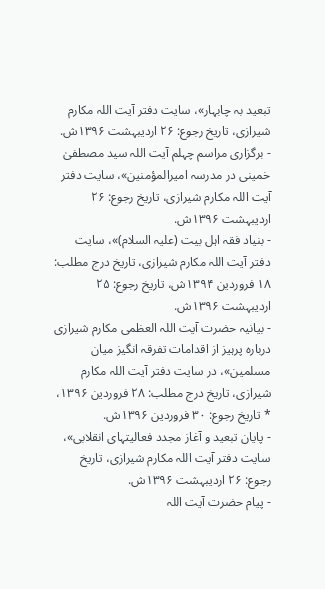تبعید بہ چابہار»، سایت دفتر آیت اللہ مکارم شیرازی، تاریخ رجوع: ۲۶ اردیبہشت ۱۳۹۶ش.
- برگزاری مراسم چہلم آیت اللہ سید مصطفیٰ خمینی در مدرسہ امیرالمؤمنین»، سایت دفتر آیت اللہ مکارم شیرازی، تاریخ رجوع: ۲۶ اردیبہشت ۱۳۹۶ش.
- بنیاد فقہ اہل بیت (علیہ السلام)»، سایت دفتر آیت اللہ مکارم شیرازی، تاریخ درج مطلب: ۱۸ فروردین ۱۳۹۴ش، تاریخ رجوع: ۲۵ اردیبہشت ۱۳۹۶ش.
- بیانیہ حضرت آیت اللہ العظمی مکارم شیرازی دربارہ پرہیز از اقدامات تفرقہ انگیز میان مسلمین»، در سایت دفتر آیت اللہ مکارم شیرازی، تاریخ درج مطلب: ۲۸ فروردین ۱۳۹۶، * تاریخ رجوع: ۳۰ فروردین ۱۳۹۶ش.
- پایان تبعید و آغاز مجدد فعالیتہای انقلابی»، سایت دفتر آیت اللہ مکارم شیرازی، تاریخ رجوع: ۲۶ اردیبہشت ۱۳۹۶ش.
- پيام حضرت آیت اللہ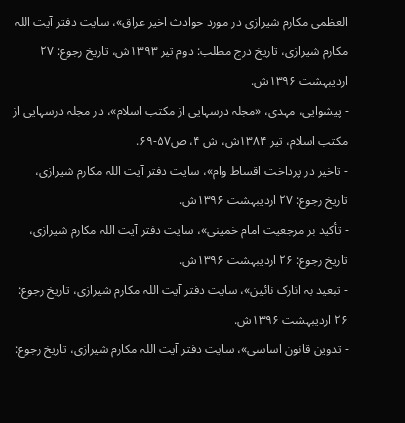العظمی مکارم شیرازی در مورد حوادث اخیر عراق»، سایت دفتر آیت اللہ مکارم شیرازی، تاریخ درج مطلب: دوم تیر ۱۳۹۳ش، تاریخ رجوع: ۲۷ اردیبہشت ۱۳۹۶ش.
- پیشوایی، مہدی، «مجلہ درسہایی از مکتب اسلام»، در مجلہ درسہایی از مکتب اسلام، تیر ۱۳۸۴ش، ش ۴، ص۵۷-۶۹.
- تاخیر در پرداخت اقساط وام»، سایت دفتر آیت اللہ مکارم شیرازی، تاریخ رجوع: ۲۷ اردیبہشت ۱۳۹۶ش.
- تأکید بر مرجعیت امام خمینی»، سایت دفتر آیت اللہ مکارم شیرازی، تاریخ رجوع: ۲۶ اردیبہشت ۱۳۹۶ش.
- تبعید بہ انارک نائین»، سایت دفتر آیت اللہ مکارم شیرازی، تاریخ رجوع: ۲۶ اردیبہشت ۱۳۹۶ش.
- تدوین قانون اساسی»، سایت دفتر آیت اللہ مکارم شیرازی، تاریخ رجوع: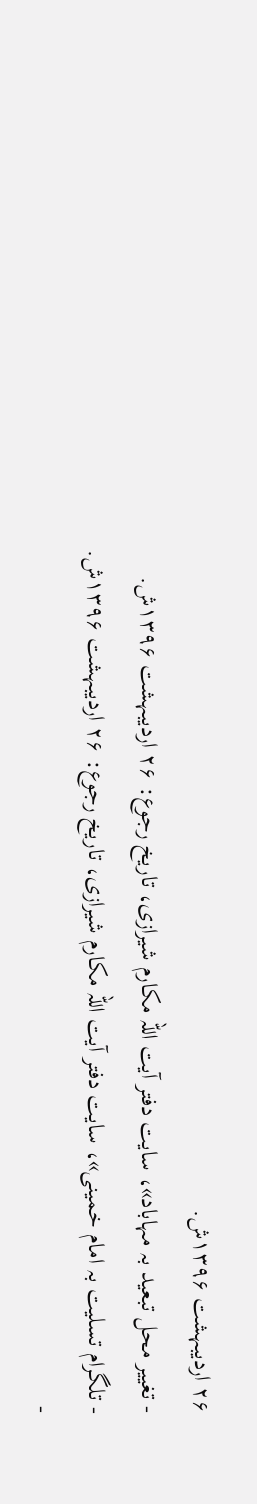۲۶ اردیبہشت ۱۳۹۶ش.
- تغییر محل تبعید بہ مہاباد»، سایت دفتر آیت اللہ مکارم شیرازی، تاریخ رجوع: ۲۶ اردیبہشت ۱۳۹۶ش.
- تلگرام تسلیت بہ امام خمینی»، سایت دفتر آیت اللہ مکارم شیرازی، تاریخ رجوع: ۲۶ اردیبہشت ۱۳۹۶ش.
-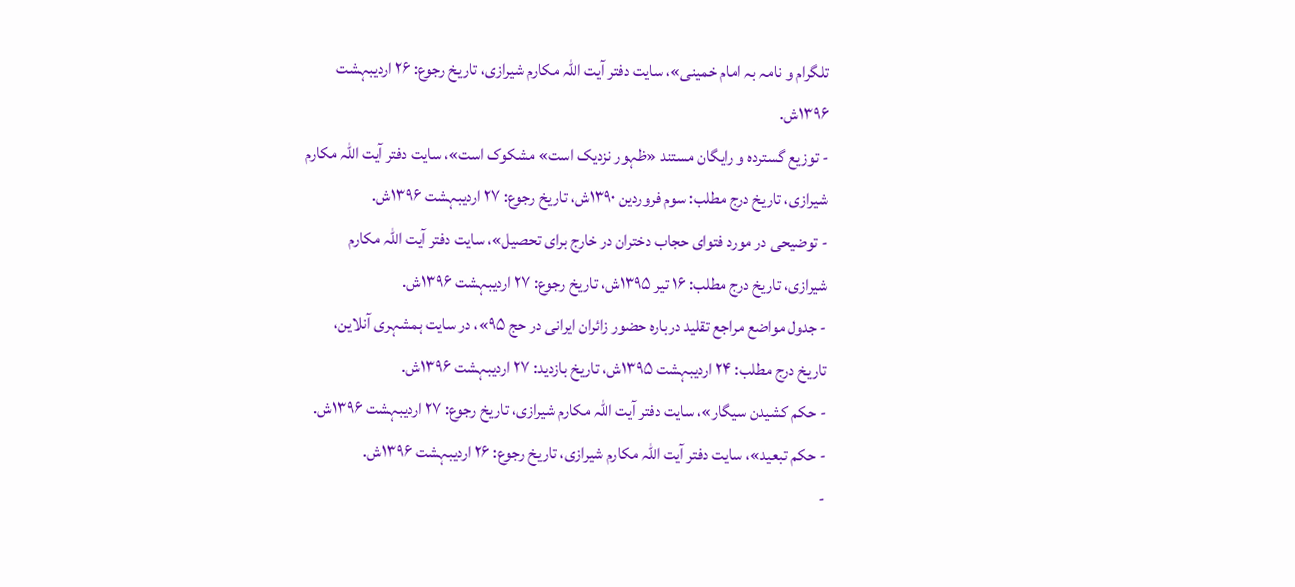تلگرام و نامہ بہ امام خمینی»، سایت دفتر آیت اللہ مکارم شیرازی، تاریخ رجوع: ۲۶ اردیبہشت ۱۳۹۶ش.
- توزیع گستردہ و رایگان مستند «ظہور نزدیک است» مشکوک است»، سایت دفتر آیت اللہ مکارم شیرازی، تاریخ درج مطلب: سوم فروردین ۱۳۹۰ش، تاریخ رجوع: ۲۷ اردیبہشت ۱۳۹۶ش.
- توضیحی در مورد فتوای حجاب دختران در خارج برای تحصیل»، سایت دفتر آیت اللہ مکارم شیرازی، تاریخ درج مطلب: ۱۶ تیر ۱۳۹۵ش، تاریخ رجوع: ۲۷ اردیبہشت ۱۳۹۶ش.
- جدول مواضع مراجع تقلید دربارہ حضور زائران ایرانی در حج ۹۵»، در سایت ہمشہری آنلاین، تاریخ درج مطلب: ۲۴ اردیبہشت ۱۳۹۵ش، تاریخ بازدید: ۲۷ اردیبہشت ۱۳۹۶ش.
- حکم کشیدن سیگار»، سایت دفتر آیت اللہ مکارم شیرازی، تاریخ رجوع: ۲۷ اردیبہشت ۱۳۹۶ش.
- حکم تبعید»، سایت دفتر آیت اللہ مکارم شیرازی، تاریخ رجوع: ۲۶ اردیبہشت ۱۳۹۶ش.
-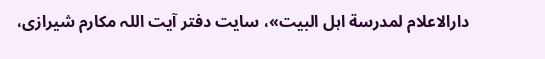دارالاعلام لمدرسة اہل البیت»، سایت دفتر آیت اللہ مکارم شیرازی،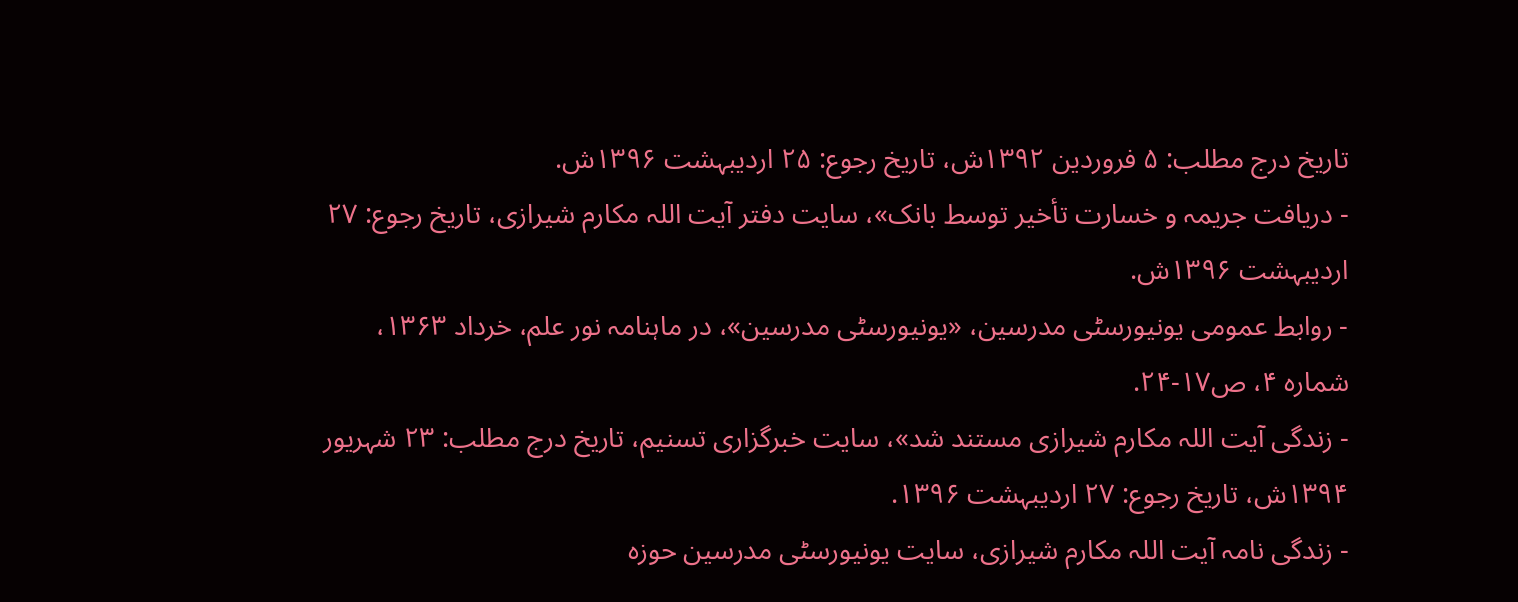تاریخ درج مطلب: ۵ فروردین ۱۳۹۲ش، تاریخ رجوع: ۲۵ اردیبہشت ۱۳۹۶ش.
- دریافت جریمہ و خسارت تأخیر توسط بانک»، سایت دفتر آیت اللہ مکارم شیرازی، تاریخ رجوع: ۲۷ اردیبہشت ۱۳۹۶ش.
- روابط عمومی یونیورسٹی مدرسین، «یونیورسٹی مدرسین»، در ماہنامہ نور علم، خرداد ۱۳۶۳، شمارہ ۴، ص۱۷-۲۴.
- زندگی آیت اللہ مکارم شیرازی مستند شد»، سایت خبرگزاری تسنیم، تاریخ درج مطلب: ۲۳ شہریور ۱۳۹۴ش، تاریخ رجوع: ۲۷ اردیبہشت ۱۳۹۶.
- زندگی نامہ آیت اللہ مکارم شیرازی، سایت یونیورسٹی مدرسین حوزہ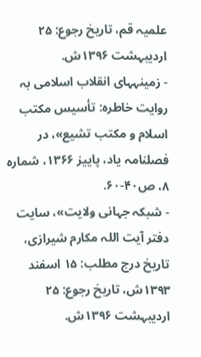علمیہ قم، تاریخ رجوع: ۲۵ اردیبہشت ۱۳۹۶ش.
- زمینہہای انقلاب اسلامی بہ روایت خاطرہ: تأسیس مکتب اسلام و مکتب تشیع»، در فصلنامہ یاد، پاییز ۱۳۶۶، شمارہ ۸، ص۴۰-۶۰.
- شبکہ جہانی ولایت»، سایت دفتر آیت اللہ مکارم شیرازی، تاریخ درج مطلب: ۱۵ اسفند ۱۳۹۳ش، تاریخ رجوع: ۲۵ اردیبہشت ۱۳۹۶ش.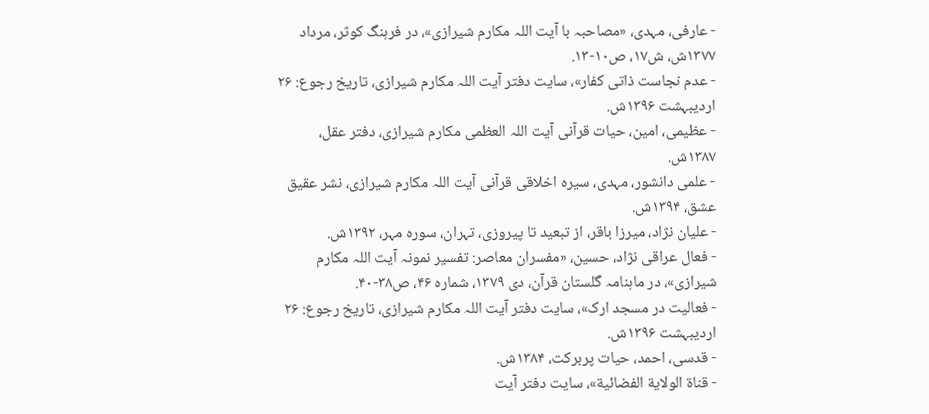- عارفی، مہدی، «مصاحبہ با آیت اللہ مکارم شیرازی»، در فرہنگ کوثر، مرداد ۱۳۷۷ش، ش۱۷، ص۱۰-۱۳.
- عدم نجاست ذاتی کفار»، سایت دفتر آیت اللہ مکارم شیرازی، تاریخ رجوع: ۲۶ اردیبہشت ۱۳۹۶ش.
- عظیمی، امین، حیات قرآنی آیت اللہ العظمی مکارم شیرازی، دفتر عقل، ۱۳۸۷ش.
- علمی دانشور، مہدی، سیرہ اخلاقی قرآنی آیت اللہ مکارم شیرازی، نشر عقیق عشق، ۱۳۹۴ش.
- علیان نژاد، میرزا باقر، از تبعید تا پیروزی، تہران، سورہ مہر، ۱۳۹۲ش.
- فعال عراقی نژاد، حسین، «مفسران معاصر: تفسیر نمونہ آیت اللہ مکارم شیرازی»، در ماہنامہ گلستان قرآن، دی ۱۳۷۹، شمارہ ۴۶، ص۳۸-۴۰.
- فعالیت در مسجد ارک»، سایت دفتر آیت اللہ مکارم شیرازی، تاریخ رجوع: ۲۶ اردیبہشت ۱۳۹۶ش.
- قدسی، احمد، حیات پربرکت، ۱۳۸۴ش.
- قناة الولایة الفضائیة»، سایت دفتر آیت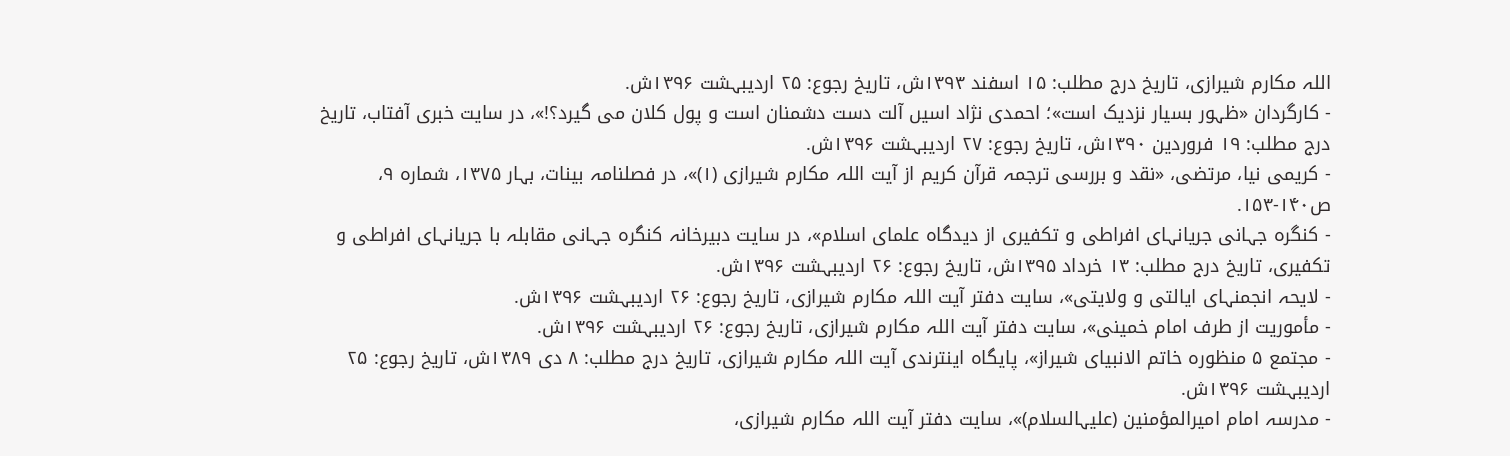اللہ مکارم شیرازی، تاریخ درج مطلب: ۱۵ اسفند ۱۳۹۳ش، تاریخ رجوع: ۲۵ اردیبہشت ۱۳۹۶ش.
- کارگردان «ظہور بسیار نزدیک است»؛ احمدی نژاد اسيں آلت دست دشمنان است و پول کلان می گیرد؟!»، در سایت خبری آفتاب، تاریخ درج مطلب: ۱۹ فروردین ۱۳۹۰ش، تاریخ رجوع: ۲۷ اردیبہشت ۱۳۹۶ش.
- کریمی نیا، مرتضی، «نقد و بررسی ترجمہ قرآن کریم از آیت اللہ مکارم شیرازی (۱)»، در فصلنامہ بینات، بہار ۱۳۷۵، شمارہ ۹، ص۱۴۰-۱۵۳.
- کنگرہ جہانی جریانہای افراطی و تکفیری از دیدگاہ علمای اسلام»، در سایت دبیرخانہ کنگرہ جہانی مقابلہ با جریانہای افراطی و تکفیری، تاریخ درج مطلب: ۱۳ خرداد ۱۳۹۵ش، تاریخ رجوع: ۲۶ اردیبہشت ۱۳۹۶ش.
- لایحہ انجمنہای ایالتی و ولایتی»، سایت دفتر آیت اللہ مکارم شیرازی، تاریخ رجوع: ۲۶ اردیبہشت ۱۳۹۶ش.
- مأموریت از طرف امام خمینی»، سایت دفتر آیت اللہ مکارم شیرازی، تاریخ رجوع: ۲۶ اردیبہشت ۱۳۹۶ش.
- مجتمع ۵ منظورہ خاتم الانبیای شیراز»، پایگاہ اینترندی آیت اللہ مکارم شیرازی، تاریخ درج مطلب: ۸ دی ۱۳۸۹ش، تاریخ رجوع: ۲۵ اردیبہشت ۱۳۹۶ش.
- مدرسہ امام امیرالمؤمنین (علیہالسلام)»، سایت دفتر آیت اللہ مکارم شیرازی،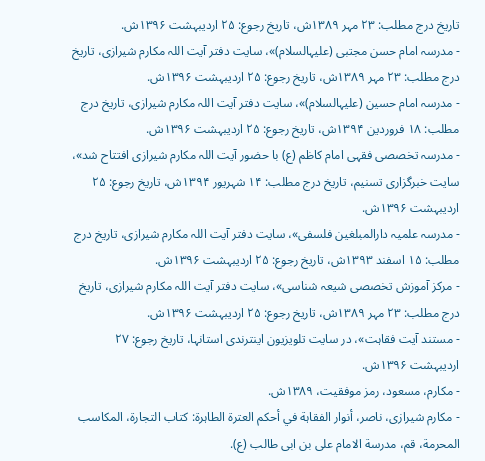تاریخ درج مطلب: ۲۳ مہر ۱۳۸۹ش، تاریخ رجوع: ۲۵ اردیبہشت ۱۳۹۶ش.
- مدرسہ امام حسن مجتبی (علیہالسلام)»، سایت دفتر آیت اللہ مکارم شیرازی، تاریخ درج مطلب: ۲۳ مہر ۱۳۸۹ش، تاریخ رجوع: ۲۵ اردیبہشت ۱۳۹۶ش.
- مدرسہ امام حسین (علیہالسلام)»، سایت دفتر آیت اللہ مکارم شیرازی، تاریخ درج مطلب: ۱۸ فروردین ۱۳۹۴ش، تاریخ رجوع: ۲۵ اردیبہشت ۱۳۹۶ش.
- مدرسہ تخصصی فقہی امام کاظم (ع) با حضور آیت اللہ مکارم شیرازی افتتاح شد»، سایت خبرگزاری تسنیم، تاریخ درج مطلب: ۱۴ شہریور ۱۳۹۴ش، تاریخ رجوع: ۲۵ اردیبہشت ۱۳۹۶ش.
- مدرسہ علمیہ دارالمبلغین فلسفی»، سایت دفتر آیت اللہ مکارم شیرازی، تاریخ درج مطلب: ۱۵ اسفند ۱۳۹۳ش، تاریخ رجوع: ۲۵ اردیبہشت ۱۳۹۶ش.
- مرکز آموزش تخصصی شیعہ شناسی»، سایت دفتر آیت اللہ مکارم شیرازی، تاریخ درج مطلب: ۲۳ مہر ۱۳۸۹ش، تاریخ رجوع: ۲۵ اردیبہشت ۱۳۹۶ش.
- مستند آیت فقاہت»، در سایت تلویزیون اینترندی استانہا، تاریخ رجوع: ۲۷ اردیبہشت ۱۳۹۶ش.
- مکارم، مسعود، رمز موفقیت، ۱۳۸۹ش.
- مکارم شیرازی، ناصر، أنوار الفقاہة في أحکم العترة الطاہرة: کتاب التجارة، المکاسب المحرمة، قم، مدرسة الامام علی بن ابی طالب (ع).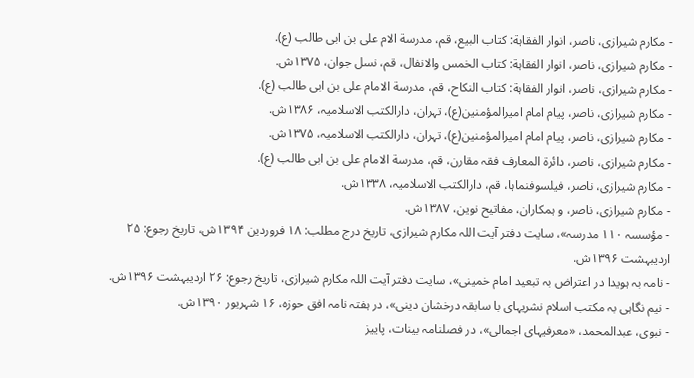- مکارم شیرازی، ناصر، انوار الفقاہة: کتاب البیع، قم، مدرسة الام علی بن ابی طالب (ع).
- مکارم شیرازی، ناصر، انوار الفقاہة: کتاب الخمس والانفال، قم، نسل جوان، ۱۳۷۵ش.
- مکارم شیرازی، ناصر، انوار الفقاہة: کتاب النکاح، قم، مدرسة الامام علی بن ابی طالب (ع).
- مکارم شیرازی، ناصر، پیام امام امیرالمؤمنین(ع)، تہران، دارالکتب الاسلامیہ، ۱۳۸۶ش.
- مکارم شیرازی، ناصر، پیام امام امیرالمؤمنین(ع)، تہران، دارالکتب الاسلامیہ، ۱۳۷۵ش.
- مکارم شیرازی، ناصر، دائرة المعارف فقہ مقارن، قم، مدرسة الامام علی بن ابی طالب (ع).
- مکارم شیرازی، ناصر، فیلسوفنماہا، قم، دارالکتب الاسلامیہ، ۱۳۳۸ش.
- مکارم شیرازی، ناصر، و ہمکاران، مفاتیح نوین، ۱۳۸۷ش.
- مؤسسہ ۱۱۰ مدرسہ»، سایت دفتر آیت اللہ مکارم شیرازی، تاریخ درج مطلب: ۱۸ فروردین ۱۳۹۴ش، تاریخ رجوع: ۲۵ اردیبہشت ۱۳۹۶ش.
- نامہ بہ ہویدا در اعتراض بہ تبعید امام خمینی»، سایت دفتر آیت اللہ مکارم شیرازی، تاریخ رجوع: ۲۶ اردیبہشت ۱۳۹۶ش.
- نیم نگاہی بہ مکتب اسلام نشریہای با سابقہ درخشان دینی»، در ہفتہ نامہ افق حوزہ، ۱۶ شہریور ۱۳۹۰ش.
- نبوی، عبدالمحمد، «معرفیہای اجمالی»، در فصلنامہ بینات، پاییز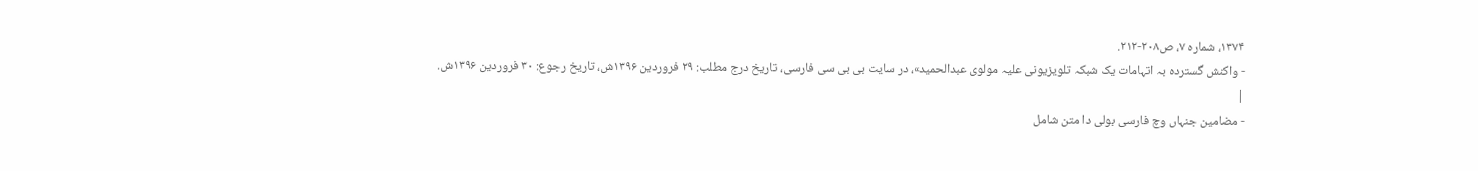۱۳۷۴، شمارہ ۷، ص۲۰۸-۲۱۲.
- واکنش گستردہ بہ اتہامات یک شبکہ تلویزیونی علیہ مولوی عبدالحمید»، در سایت بی بی سی فارسی، تاریخ درج مطلب: ۲۹ فروردین ۱۳۹۶ش، تاریخ رجوع: ۳۰ فروردین ۱۳۹۶ش.
|
- مضامین جنہاں وچ فارسی بولی دا متن شامل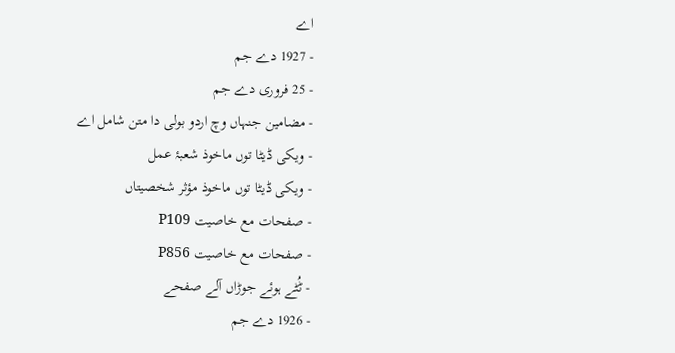اے
- 1927 دے جم
- 25 فروری دے جم
- مضامین جنہاں وچ اردو بولی دا متن شامل اے
- ویکی ڈیٹا توں ماخوذ شعبۂ عمل
- ویکی ڈیٹا توں ماخوذ مؤثر شخصیتاں
- صفحات مع خاصیت P109
- صفحات مع خاصیت P856
- ٹُٹے ہوئے جوڑاں آلے صفحے
- 1926 دے جم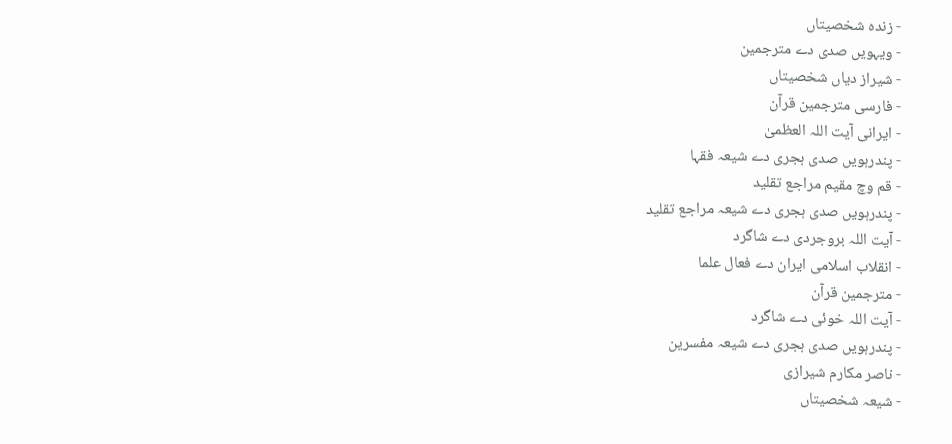- زندہ شخصیتاں
- ویہويں صدی دے مترجمین
- شیراز دیاں شخصیتاں
- فارسی مترجمین قرآن
- ایرانی آیت اللہ العظمیٰ
- پندرہويں صدی ہجری دے شیعہ فقہا
- قم وچ مقیم مراجع تقلید
- پندرہويں صدی ہجری دے شیعہ مراجع تقلید
- آیت اللہ بروجردی دے شاگرد
- انقلاب اسلامی ایران دے فعال علما
- مترجمین قرآن
- آیت اللہ خوئی دے شاگرد
- پندرہويں صدی ہجری دے شیعہ مفسرین
- ناصر مکارم شیرازی
- شیعہ شخصیتاں